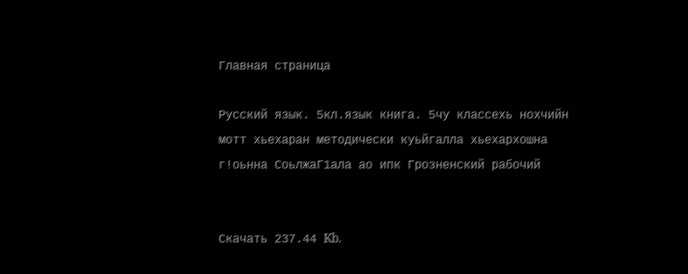Главная страница

Русский язык. 5кл.язык книга. 5чу классехь нохчийн мотт хьехаран методически куьйгалла хьехархошна г!оьнна СоьлжаГ1ала ао ипк Грозненский рабочий


Скачать 237.44 Kb.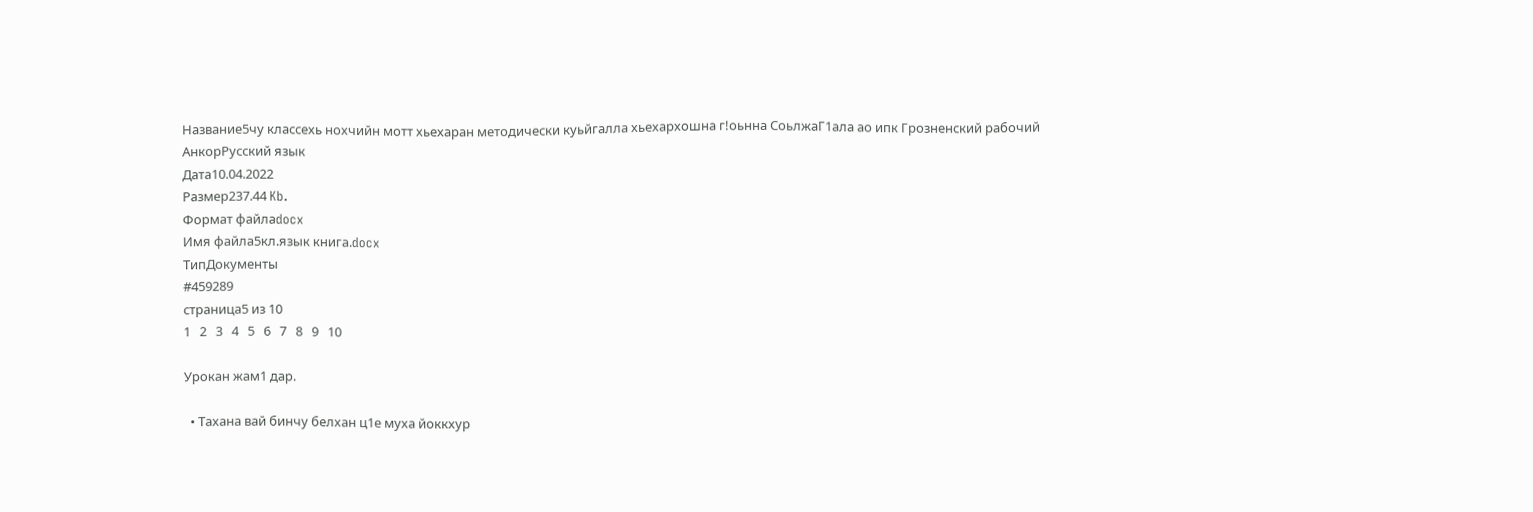Название5чу классехь нохчийн мотт хьехаран методически куьйгалла хьехархошна г!оьнна СоьлжаГ1ала ао ипк Грозненский рабочий
АнкорРусский язык
Дата10.04.2022
Размер237.44 Kb.
Формат файлаdocx
Имя файла5кл.язык книга.docx
ТипДокументы
#459289
страница5 из 10
1   2   3   4   5   6   7   8   9   10

Урокан жам1 дар.

  • Тахана вай бинчу белхан ц1е муха йоккхур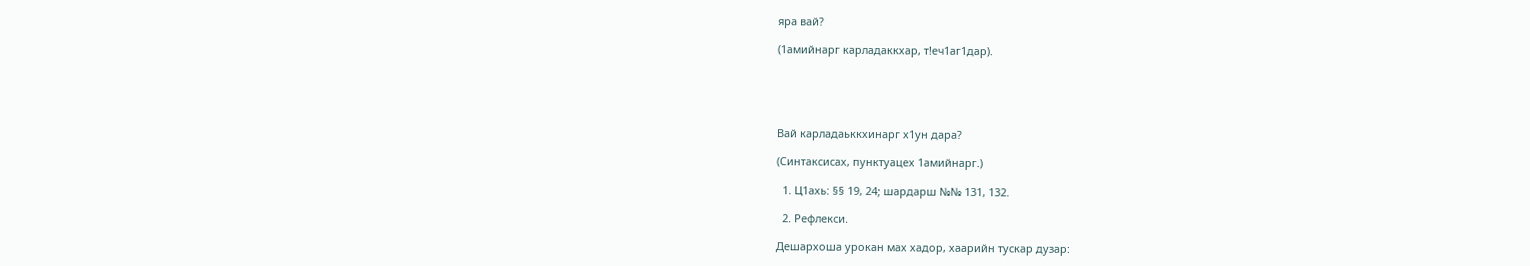яра вай?

(1амийнарг карладаккхар, т!еч1аг1дар).





Вай карладаьккхинарг х1ун дара?

(Синтаксисах, пунктуацех 1амийнарг.)

  1. Ц1ахь: §§ 19, 24; шардарш №№ 131, 132.

  2. Рефлекси.

Дешархоша урокан мах хадор, хаарийн тускар дузар: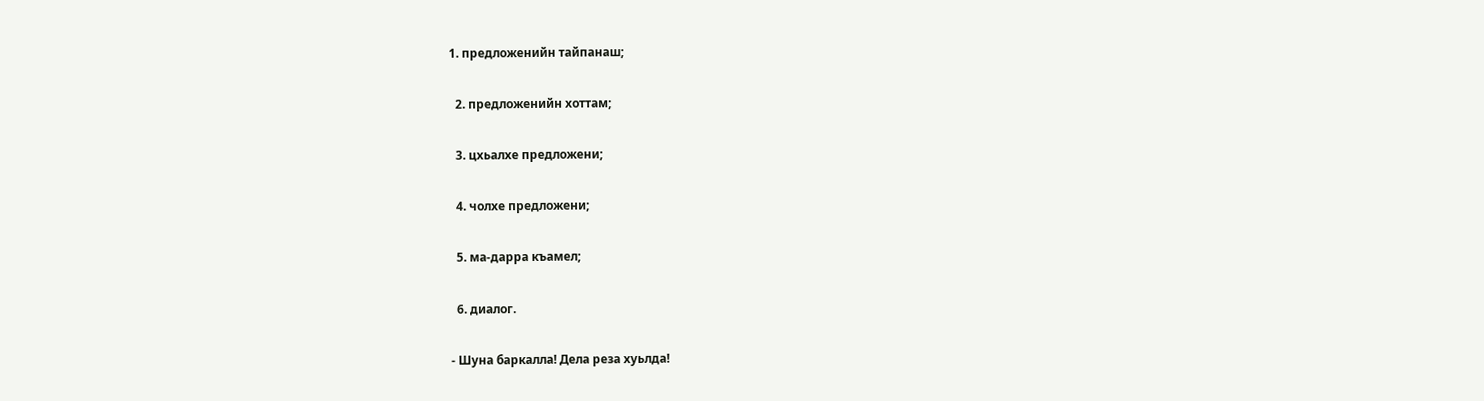1. предложенийн тайпанаш;

  2. предложенийн хоттам;

  3. цхьалхе предложени;

  4. чолхе предложени;

  5. ма-дарра къамел;

  6. диалог.

- Шуна баркалла! Дела реза хуьлда!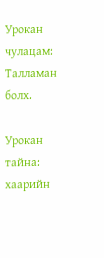Урокан чулацам: Талламан болх.

Урокан тайна: хаарийн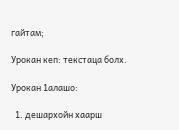гайтам;

Урокан кеп: текстаца болх.

Урокан 1алашо:

  1. дешархойн хаарш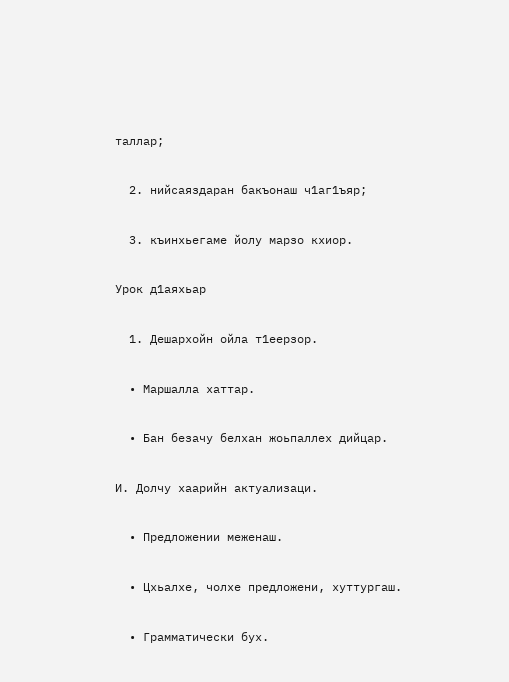таллар;

  2. нийсаяздаран бакъонаш ч1аг1ъяр;

  3. къинхьегаме йолу марзо кхиор.

Урок д1аяхьар

  1. Дешархойн ойла т1еерзор.

  • Маршалла хаттар.

  • Бан безачу белхан жоьпаллех дийцар.

И. Долчу хаарийн актуализаци.

  • Предложении меженаш.

  • Цхьалхе, чолхе предложени, хуттургаш.

  • Грамматически бух.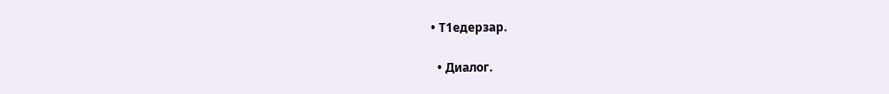• Т1едерзар.

  • Диалог.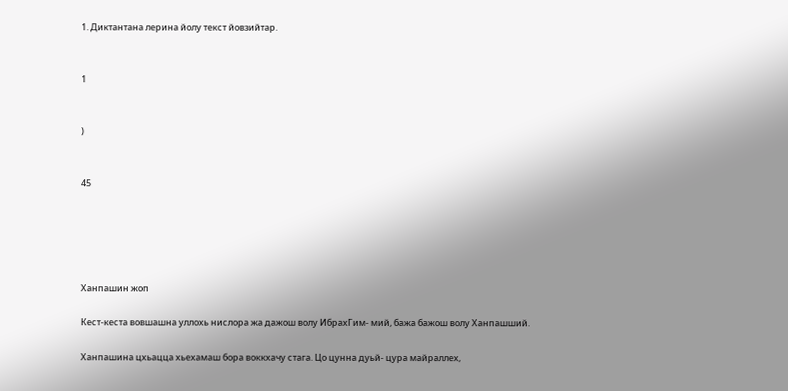1. Диктантана лерина йолу текст йовзийтар.


1


)


45





Ханпашин жоп

Кест-кеста вовшашна уллохь нислора жа дажош волу ИбрахГим- мий, бажа бажош волу Ханпашший.

Ханпашина цхьацца хьехамаш бора воккхачу стага. Цо цунна дуьй- цура майраллех,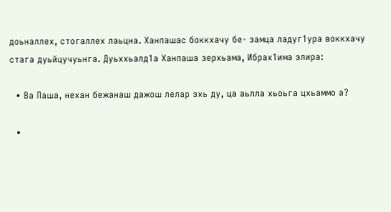доьналлех, стогаллех лаьцна. Ханпашас боккхачу бе- замца ладуг1ура воккхачу стага дуьйцучуьнга. Дуьххьалд1а Ханпаша зерхьама, Ибрах1има элира:

  • Ва Паша, нехан бежанаш дажош лелар эхь ду, ца аьлла хьоьга цхьаммо а?

  •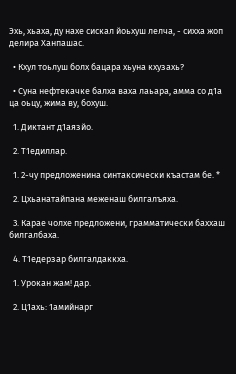Эхь, хьаха, ду нахе сискал йоьхуш лелча, - сихха жоп делира Ханпашас.

  • Кхул тоьлуш болх бацара хьуна кхузахь?

  • Суна нефтекачке балха ваха лаьара, амма со д1а ца оьцу, жима ву, бохуш.

  1. Диктант д1аязйо.

  2. Т1едиллар.

  1. 2-чу предложенина синтаксически къастам бе. *

  2. Цхьанатайпана меженаш билгалъяха.

  3. Карае чолхе предложени, грамматически баххаш билгалбаха.

  4. Т1едерзар билгалдаккха.

  1. Урокан жам! дар.

  2. Ц1ахь: 1амийнарг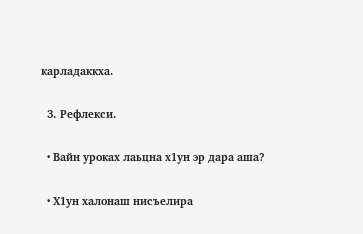карладаккха.

  3. Рефлекси.

  • Вайн уроках лаьцна х1ун эр дара аша?

  • Х1ун халонаш нисъелира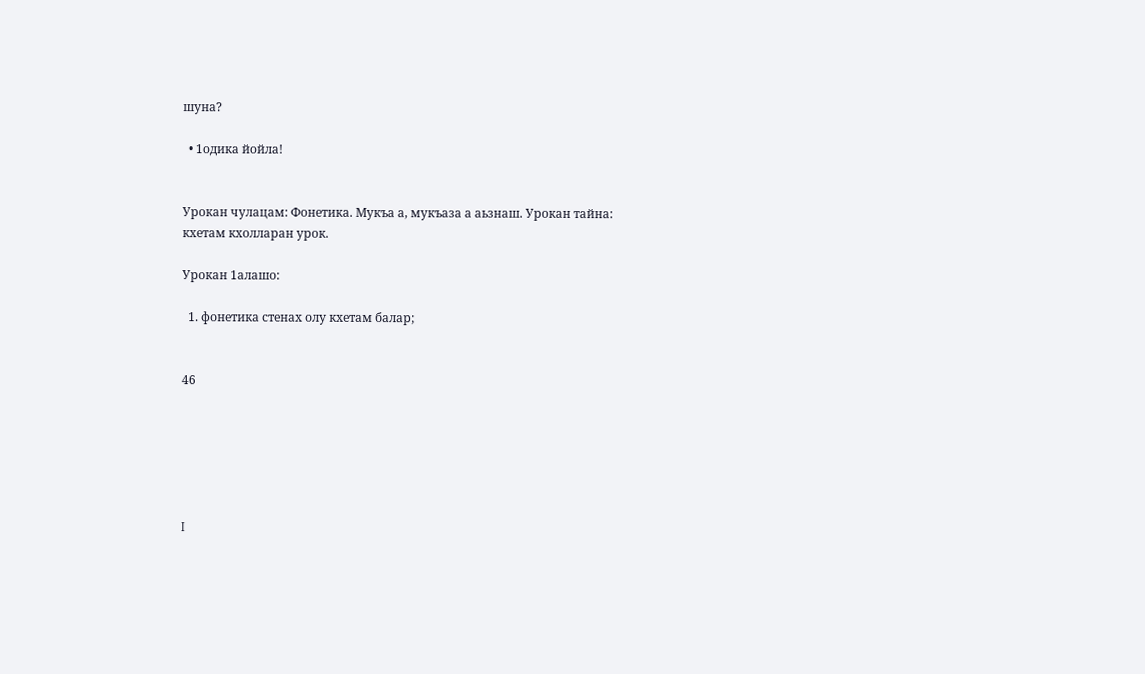шуна?

  • 1одика йойла!


Урокан чулацам: Фонетика. Мукъа а, мукъаза а аьзнаш. Урокан тайна: кхетам кхолларан урок.

Урокан 1алашо:

  1. фонетика стенах олу кхетам балар;


46






I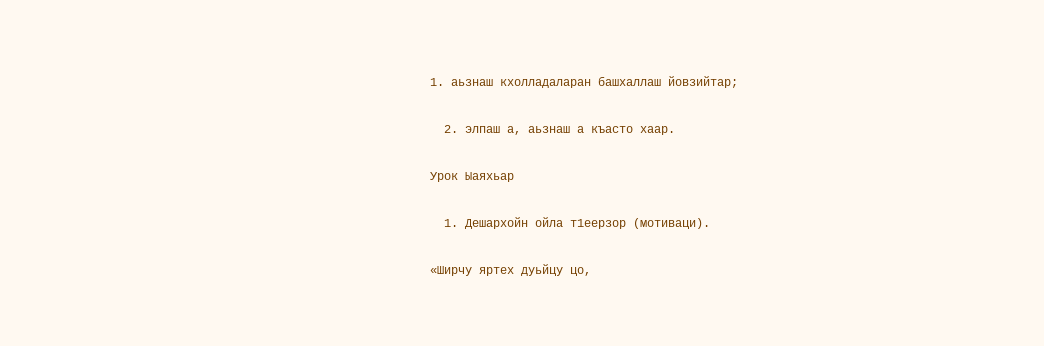1. аьзнаш кхолладаларан башхаллаш йовзийтар;

  2. элпаш а, аьзнаш а къасто хаар.

Урок Ыаяхьар

  1. Дешархойн ойла т1еерзор (мотиваци).

«Ширчу яртех дуьйцу цо,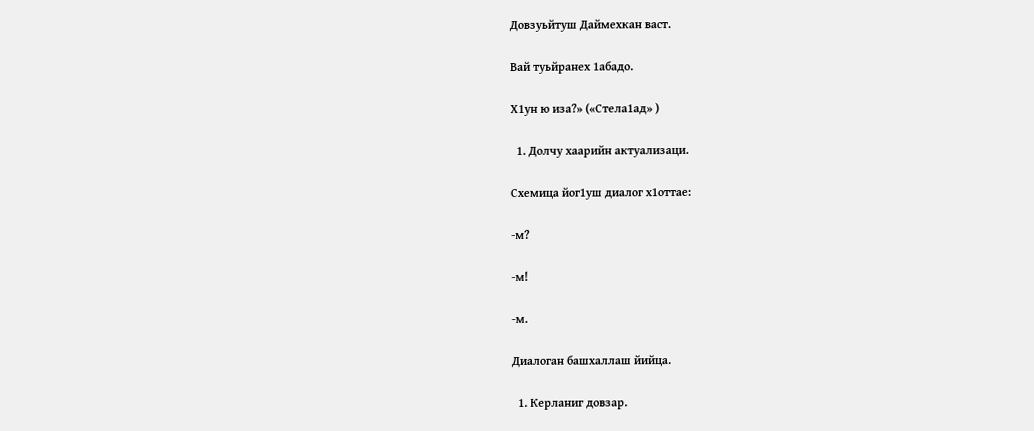Довзуьйтуш Даймехкан васт.

Вай туьйранех 1абадо.

Х1ун ю иза?» («Стела1ад» )

  1. Долчу хаарийн актуализаци.

Схемица йог1уш диалог х1оттае:

-м?

-м!

-м.

Диалоган башхаллаш йийца.

  1. Керланиг довзар.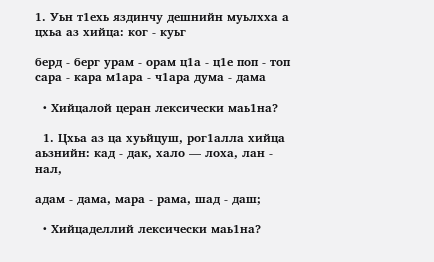1. Уьн т1ехь яздинчу дешнийн муьлхха а цхьа аз хийца: ког - куьг

берд - берг урам - орам ц1а - ц1е поп - топ сара - кара м1ара - ч1ара дума - дама

  • Хийцалой церан лексически маь1на?

  1. Цхьа аз ца хуьйцуш, рог1алла хийца аьзнийн: кад - дак, хало — лоха, лан - нал,

адам - дама, мара - рама, шад - даш;

  • Хийцаделлий лексически маь1на?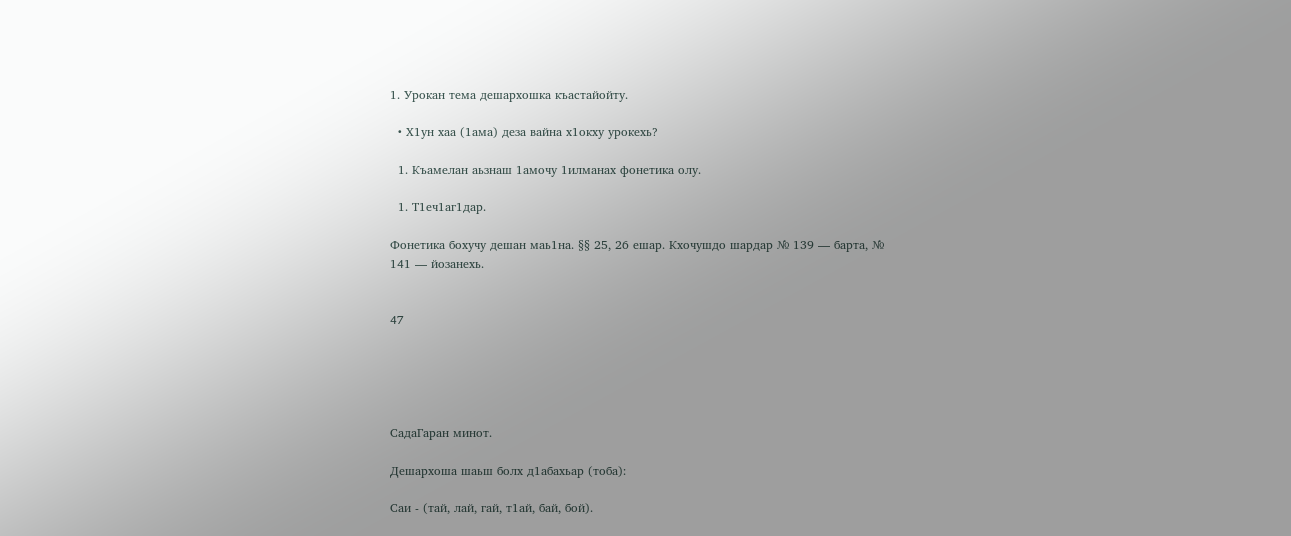1. Урокан тема дешархошка къастайойту.

  • Х1ун хаа (1ама) деза вайна х1окху урокехь?

  1. Къамелан аьзнаш 1амочу 1илманах фонетика олу.

  1. Т1еч1аг1дар.

Фонетика бохучу дешан маь1на. §§ 25, 26 ешар. Кхочушдо шардар № 139 — барта, № 141 — йозанехь.


47





СадаГаран минот.

Дешархоша шаьш болх д1абахьар (тоба):

Саи - (тай, лай, гай, т1ай, бай, бой).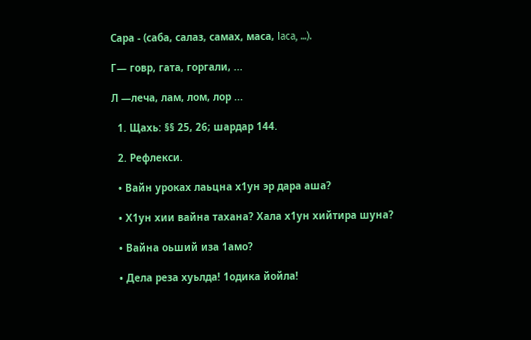Сара - (саба, салаз, самах, маса, Iaca, ...).

Г— говр, гата, горгали, ...

Л —леча, лам, лом, лор ...

  1. Щахь: §§ 25, 26; шардар 144.

  2. Рефлекси.

  • Вайн уроках лаьцна х1ун эр дара аша?

  • Х1ун хии вайна тахана? Хала х1ун хийтира шуна?

  • Вайна оьший иза 1амо?

  • Дела реза хуьлда! 1одика йойла!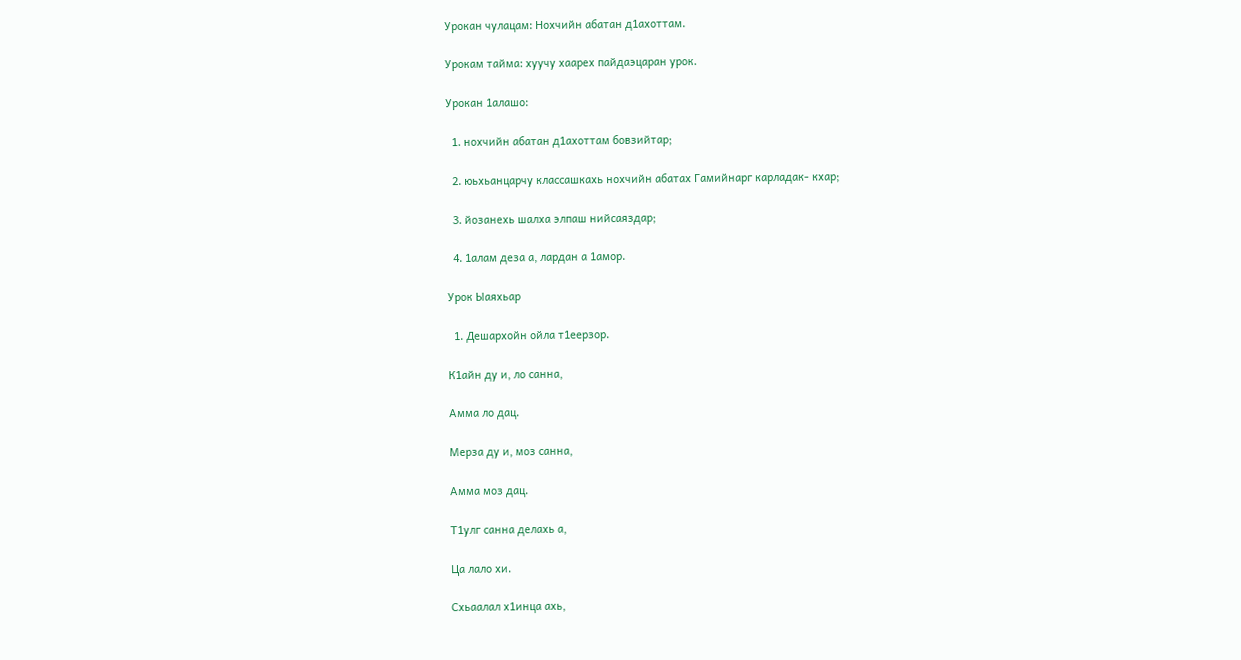Урокан чулацам: Нохчийн абатан д1ахоттам.

Урокам тайма: хуучу хаарех пайдаэцаран урок.

Урокан 1алашо:

  1. нохчийн абатан д1ахоттам бовзийтар;

  2. юьхьанцарчу классашкахь нохчийн абатах Гамийнарг карладак- кхар;

  3. йозанехь шалха элпаш нийсаяздар;

  4. 1алам деза а, лардан а 1амор.

Урок Ыаяхьар

  1. Дешархойн ойла т1еерзор.

К1айн ду и, ло санна,

Амма ло дац.

Мерза ду и, моз санна,

Амма моз дац.

Т1улг санна делахь а,

Ца лало хи.

Схьаалал х1инца ахь,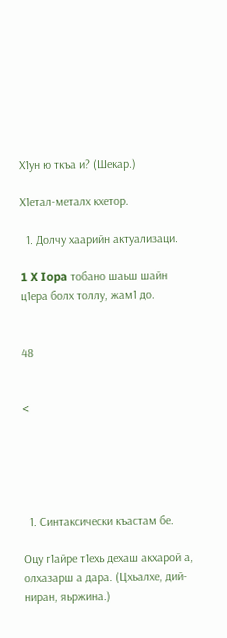Х1ун ю ткъа и? (Шекар.)

Х1етал-металх кхетор.

  1. Долчу хаарийн актуализаци.

1 X Iopa тобано шаьш шайн ц1ера болх толлу, жам1 до.


48


<





  1. Синтаксически къастам бе.

Оцу г1айре т1ехь дехаш акхарой а, олхазарш а дара. (Цхьалхе, дий- ниран, яьржина.)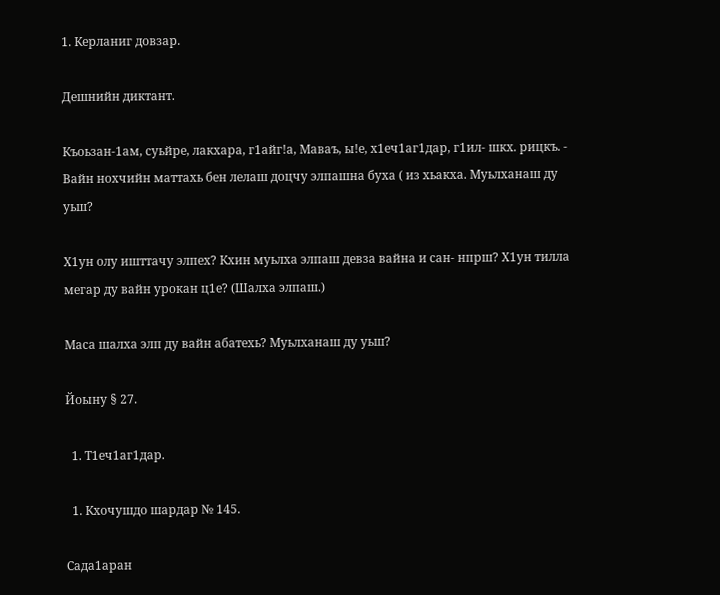1. Керланиг довзар.

Дешнийн диктант.

Къоьзан-1ам, суьйре, лакхара, г1айг!а, Маваъ, ы!е, х1еч1аг1дар, г1ил- шкх. рицкъ. - Вайн нохчийн маттахь бен лелаш доцчу элпашна буха ( из хьакха. Муьлханаш ду уьш?

Х1ун олу ишттачу элпех? Кхин муьлха элпаш девза вайна и сан- нпрш? Х1ун тилла мегар ду вайн урокан ц1е? (Шалха элпаш.)

Маса шалха элп ду вайн абатехь? Муьлханаш ду уьш?

Йоыну § 27.

  1. Т1еч1аг1дар.

  1. Кхочушдо шардар № 145.

Сада1аран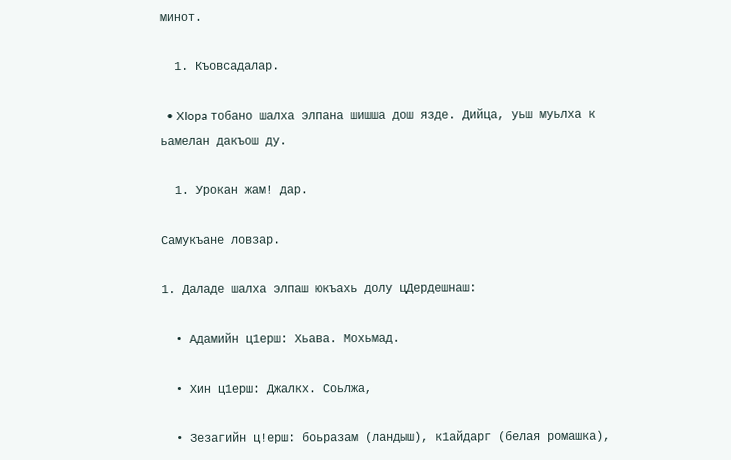минот.

  1. Къовсадалар.

  • XIopa тобано шалха элпана шишша дош язде. Дийца, уьш муьлха к ьамелан дакъош ду.

  1. Урокан жам! дар.

Самукъане ловзар.

1. Даладе шалха элпаш юкъахь долу цДердешнаш:

  • Адамийн ц1ерш: Хьава. Мохьмад.

  • Хин ц1ерш: Джалкх. Соьлжа,

  • Зезагийн ц!ерш: боьразам (ландыш), к1айдарг (белая ромашка),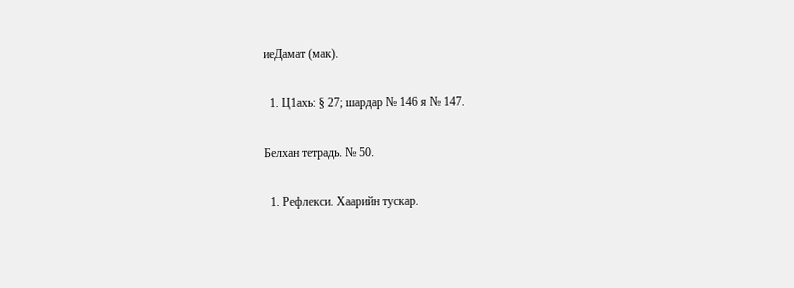иеДамат (мак).

  1. Ц1ахь: § 27; шардар № 146 я № 147.

Белхан тетрадь. № 50.

  1. Рефлекси. Хаарийн тускар.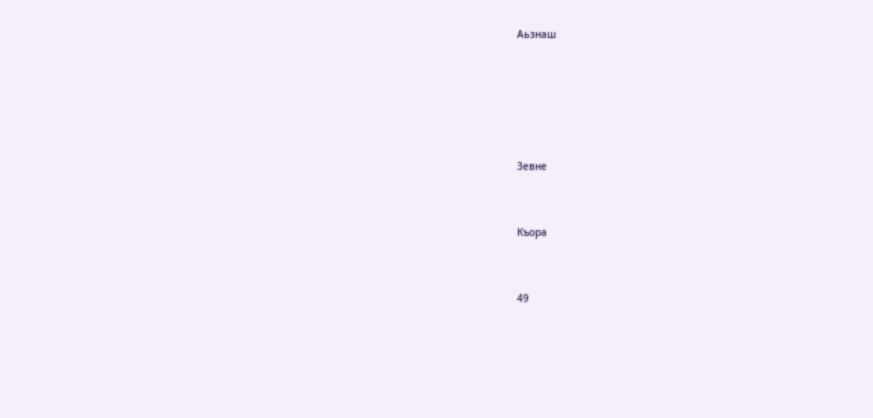Аьзнаш





Зевне


Къора


49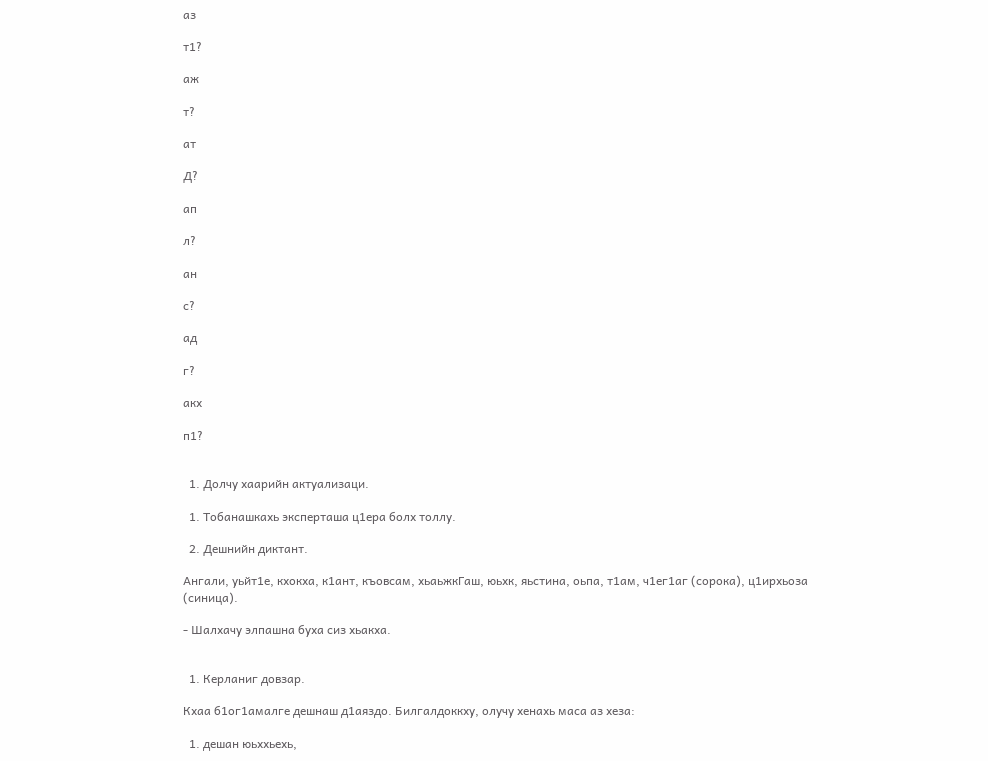аз

т1?

аж

т?

ат

Д?

ап

л?

ан

с?

ад

г?

акх

п1?


  1. Долчу хаарийн актуализаци.

  1. Тобанашкахь эксперташа ц1ера болх толлу.

  2. Дешнийн диктант.

Ангали, уьйт1е, кхокха, к1ант, къовсам, хьаьжкГаш, юьхк, яьстина, оьпа, т1ам, ч1ег1аг (сорока), ц1ирхьоза (синица).

- Шалхачу элпашна буха сиз хьакха.


  1. Керланиг довзар.

Кхаа б1ог1амалге дешнаш д1аяздо. Билгалдоккху, олучу хенахь маса аз хеза:

  1. дешан юьххьехь,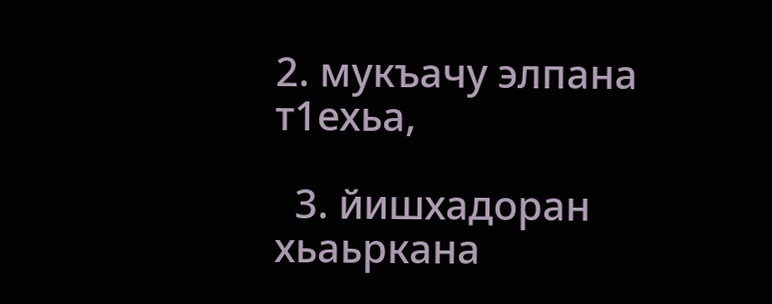2. мукъачу элпана т1ехьа,

  3. йишхадоран хьаьркана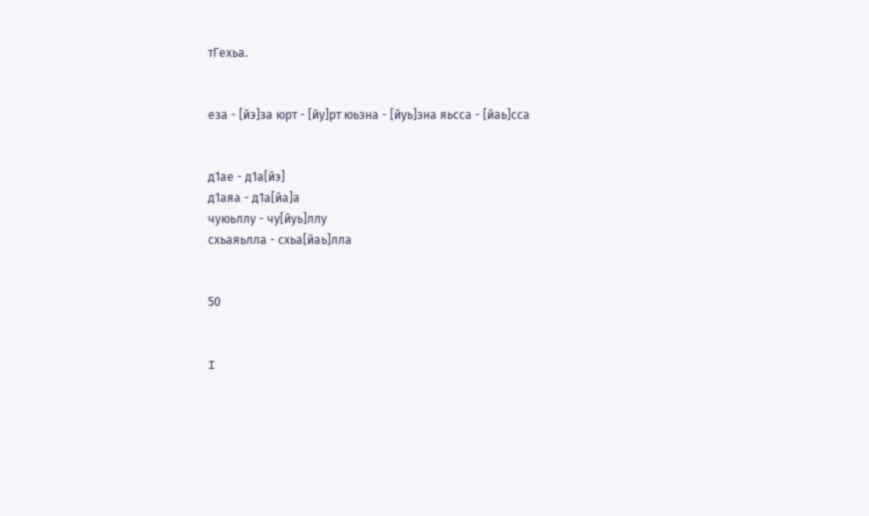тГехьа.


еза - [йэ]за юрт - [йу]рт юьзна - [йуь]зна яьсса - [йаь]сса


д1ае - д1а[йэ]
д1аяа - д1а[йа]а
чуюьллу - чу[йуь]ллу
схьаяьлла - схьа[йаь]лла


50


I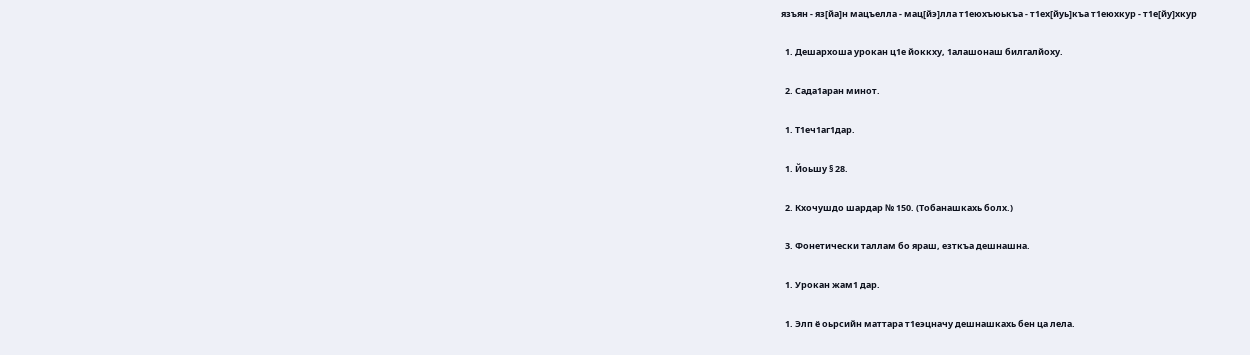язъян - яз[йа]н мацъелла - мац[йэ]лла т1еюхъюькъа - т1ех[йуь]къа т1еюхкур - т1е[йу]хкур

  1. Дешархоша урокан ц1е йоккху, 1алашонаш билгалйоху.

  2. Сада1аран минот.

  1. Т1еч1аг1дар.

  1. Йоьшу § 28.

  2. Кхочушдо шардар № 150. (Тобанашкахь болх.)

  3. Фонетически таллам бо яраш, езткъа дешнашна.

  1. Урокан жам1 дар.

  1. Элп ё оьрсийн маттара т1еэцначу дешнашкахь бен ца лела.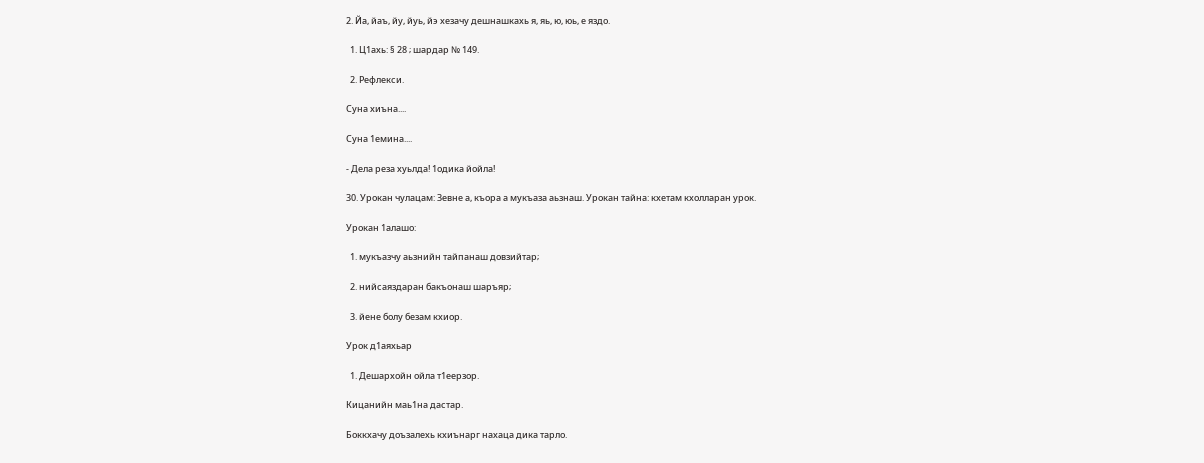2. Йа, йаъ, йу, йуь, йэ хезачу дешнашкахь я, яь, ю, юь, е яздо.

  1. Ц1ахь: § 28 ; шардар № 149.

  2. Рефлекси.

Суна хиъна....

Суна 1емина....

- Дела реза хуьлда! 1одика йойла!

30. Урокан чулацам: Зевне а, къора а мукъаза аьзнаш. Урокан тайна: кхетам кхолларан урок.

Урокан 1алашо:

  1. мукъазчу аьзнийн тайпанаш довзийтар;

  2. нийсаяздаран бакъонаш шаръяр;

  3. йене болу безам кхиор.

Урок д1аяхьар

  1. Дешархойн ойла т1еерзор.

Кицанийн маь1на дастар.

Боккхачу доъзалехь кхиънарг нахаца дика тарло.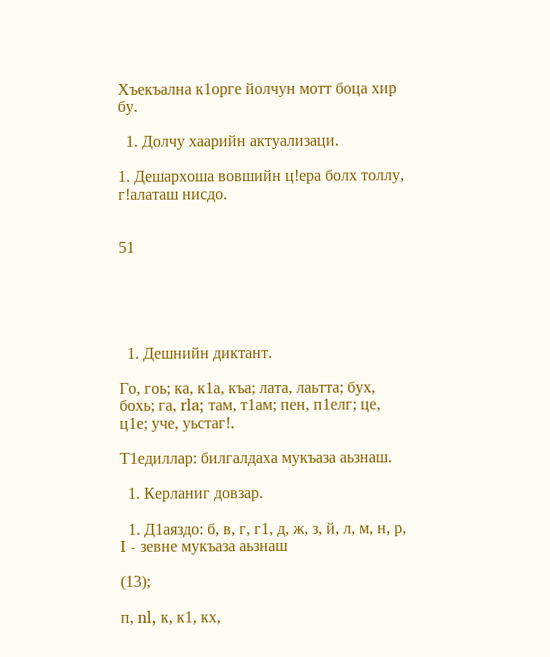Хъекъална к1орге йолчун мотт боца хир бу.

  1. Долчу хаарийн актуализаци.

1. Дешархоша вовшийн ц!ера болх толлу, г!алаташ нисдо.


51





  1. Дешнийн диктант.

Го, гоь; ка, к1а, къа; лата, лаьтта; бух, бохь; га, rla; там, т1ам; пен, п1елг; це, ц1е; уче, уьстаг!.

Т1едиллар: билгалдаха мукъаза аьзнаш.

  1. Керланиг довзар.

  1. Д1аяздо: б, в, г, г1, д, ж, з, й, л, м, н, р, I - зевне мукъаза аьзнаш

(13);

п, nl, к, к1, кх,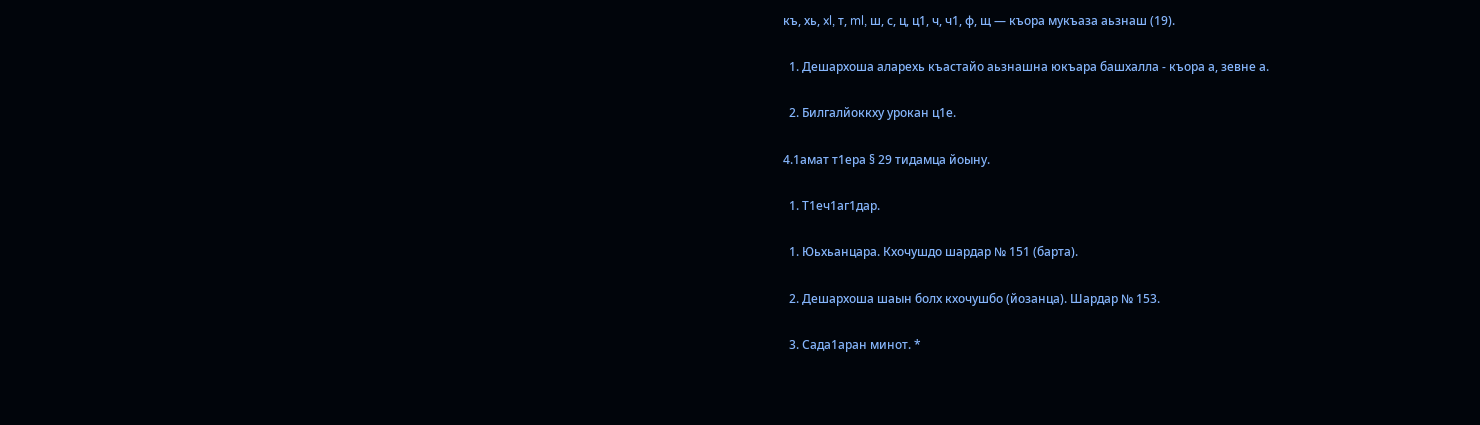къ, хь, xl, т, ml, ш, с, ц, ц1, ч, ч1, ф, щ — къора мукъаза аьзнаш (19).

  1. Дешархоша аларехь къастайо аьзнашна юкъара башхалла - къора а, зевне а.

  2. Билгалйоккху урокан ц1е.

4.1амат т1ера § 29 тидамца йоыну.

  1. Т1еч1аг1дар.

  1. Юьхьанцара. Кхочушдо шардар № 151 (барта).

  2. Дешархоша шаын болх кхочушбо (йозанца). Шардар № 153.

  3. Сада1аран минот. *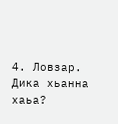4. Ловзар. Дика хьанна хаьа?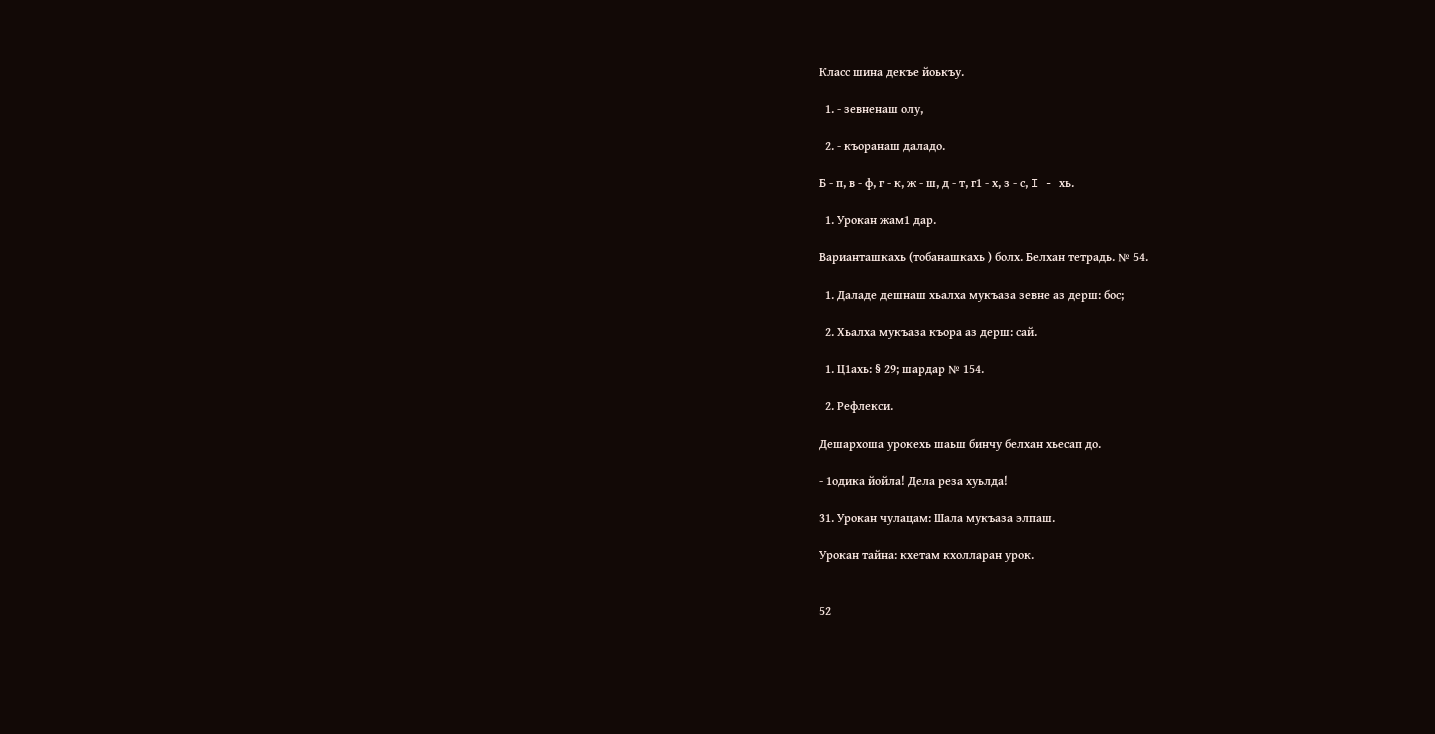Класс шина декъе йоькъу.

  1. - зевненаш олу,

  2. - къоранаш даладо.

Б - п, в - ф, г - к, ж - ш, д - т, г1 - х, з - с, I - хь.

  1. Урокан жам1 дар.

Варианташкахь (тобанашкахь ) болх. Белхан тетрадь. № 54.

  1. Даладе дешнаш хьалха мукъаза зевне аз дерш: бос;

  2. Хьалха мукъаза къора аз дерш: сай.

  1. Ц1ахь: § 29; шардар № 154.

  2. Рефлекси.

Дешархоша урокехь шаьш бинчу белхан хьесап до.

- 1одика йойла! Дела реза хуьлда!

31. Урокан чулацам: Шала мукъаза элпаш.

Урокан тайна: кхетам кхолларан урок.


52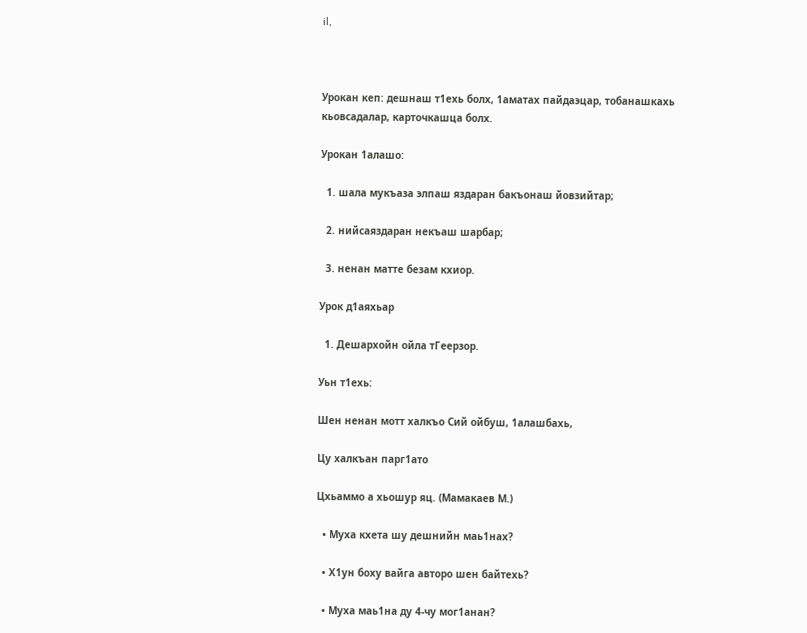il,



Урокан кеп: дешнаш т1ехь болх, 1аматах пайдаэцар, тобанашкахь кьовсадалар, карточкашца болх.

Урокан 1алашо:

  1. шала мукъаза элпаш яздаран бакъонаш йовзийтар;

  2. нийсаяздаран некъаш шарбар;

  3. ненан матте безам кхиор.

Урок д1аяхьар

  1. Дешархойн ойла тГеерзор.

Уьн т1ехь:

Шен ненан мотт халкъо Сий ойбуш, 1алашбахь,

Цу халкъан парг1ато

Цхьаммо а хьошур яц. (Мамакаев М.)

  • Муха кхета шу дешнийн маь1нах?

  • Х1ун боху вайга авторо шен байтехь?

  • Муха маь1на ду 4-чу мог1анан?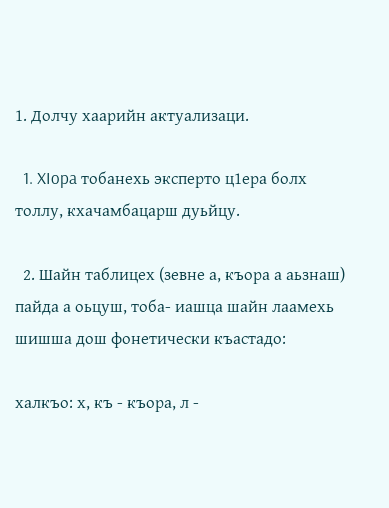1. Долчу хаарийн актуализаци.

  1. XIopa тобанехь эксперто ц1ера болх толлу, кхачамбацарш дуьйцу.

  2. Шайн таблицех (зевне а, къора а аьзнаш) пайда а оьцуш, тоба- иашца шайн лаамехь шишша дош фонетически къастадо:

халкъо: х, къ - къора, л -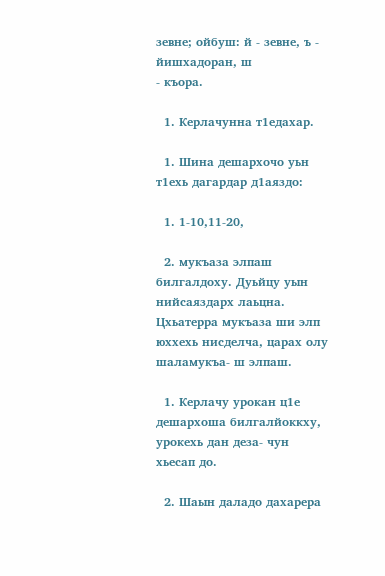зевне; ойбуш: й - зевне, ъ - йишхадоран, ш
- къора.

  1. Керлачунна т1едахар.

  1. Шина дешархочо уьн т1ехь дагардар д1аяздо:

  1. 1-10,11-20,

  2. мукъаза элпаш билгалдоху. Дуьйцу уын нийсаяздарх лаьцна. Цхьатерра мукъаза ши элп юххехь нисделча, царах олу шаламукъа- ш элпаш.

  1. Керлачу урокан ц1е дешархоша билгалйоккху, урокехь дан деза- чун хьесап до.

  2. Шаын даладо дахарера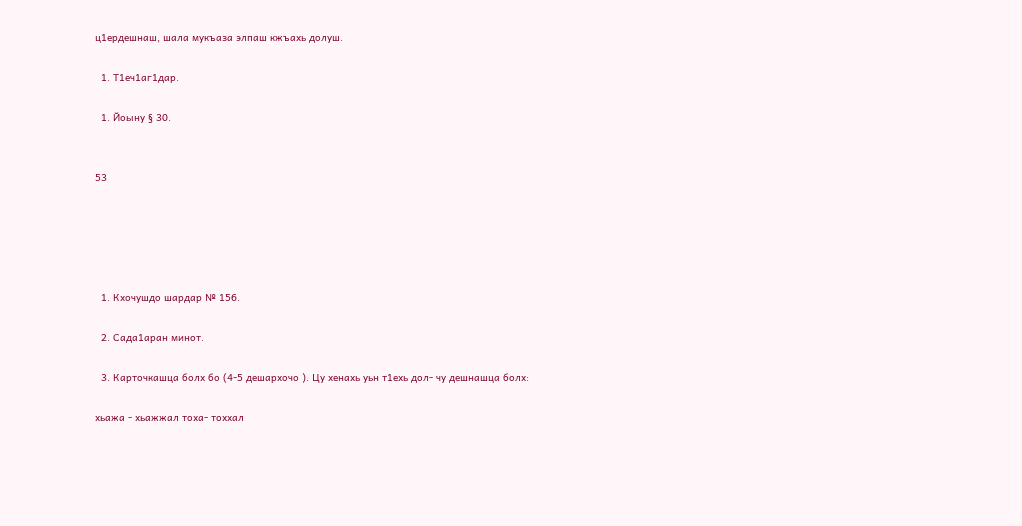ц1ердешнаш, шала мукъаза элпаш кжъахь долуш.

  1. Т1еч1аг1дар.

  1. Йоыну § 30.


53





  1. Кхочушдо шардар № 156.

  2. Сада1аран минот.

  3. Карточкашца болх бо (4-5 дешархочо ). Цу хенахь уьн т1ехь дол- чу дешнашца болх:

хьажа - хьажжал тоха- тоххал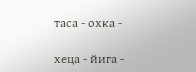таса - охка -

хеца - йига -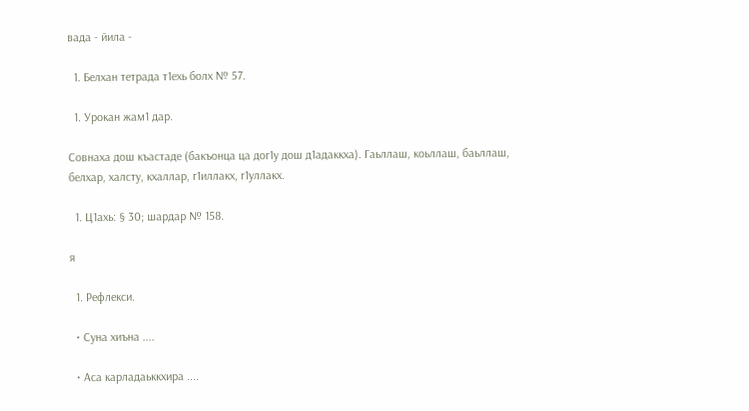вада - йила -

  1. Белхан тетрада т1ехь болх № 57.

  1. Урокан жам1 дар.

Совнаха дош къастаде (бакъонца ца дог1у дош д1адаккха). Гаьллаш, коьллаш, баьллаш, белхар, халсту, кхаллар, г1иллакх, г1уллакх.

  1. Ц1ахь: § 30; шардар № 158.

я

  1. Рефлекси.

  • Суна хиъна ....

  • Аса карладаьккхира ....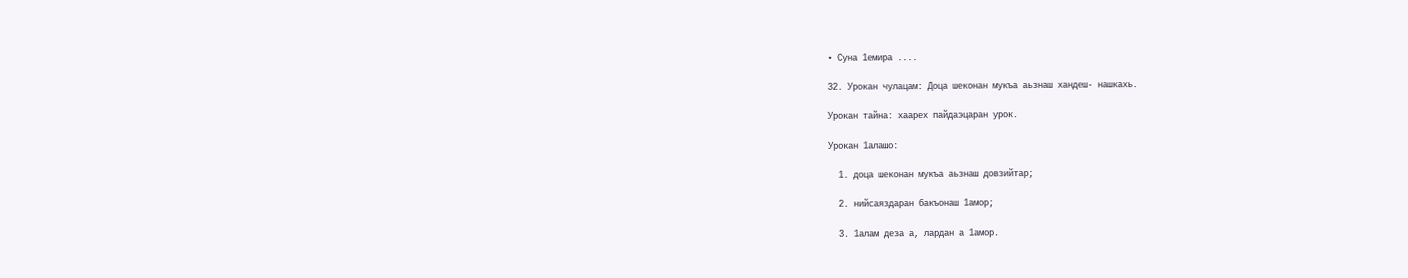• Суна 1емира ....

32. Урокан чулацам: Доца шеконан мукъа аьзнаш хандеш- нашкахь.

Урокан тайна: хаарех пайдаэцаран урок.

Урокан 1алашо:

  1. доца шеконан мукъа аьзнаш довзийтар;

  2. нийсаяздаран бакъонаш 1амор;

  3. 1алам деза а, лардан а 1амор.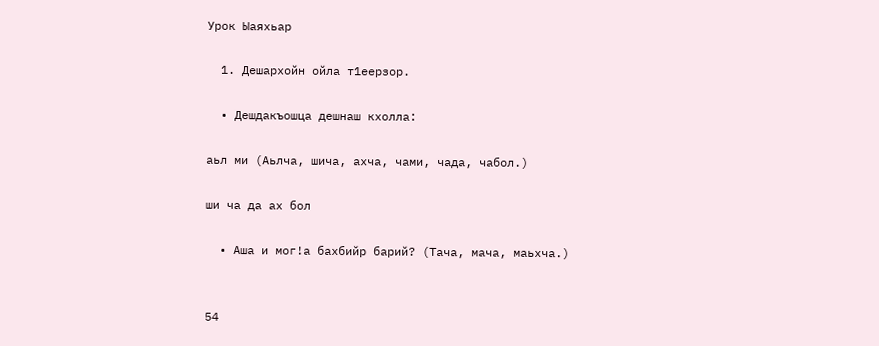Урок Ыаяхьар

  1. Дешархойн ойла т1еерзор.

  • Дешдакъошца дешнаш кхолла:

аьл ми (Аьлча, шича, ахча, чами, чада, чабол.)

ши ча да ах бол

  • Аша и мог!а бахбийр барий? (Тача, мача, маьхча.)


54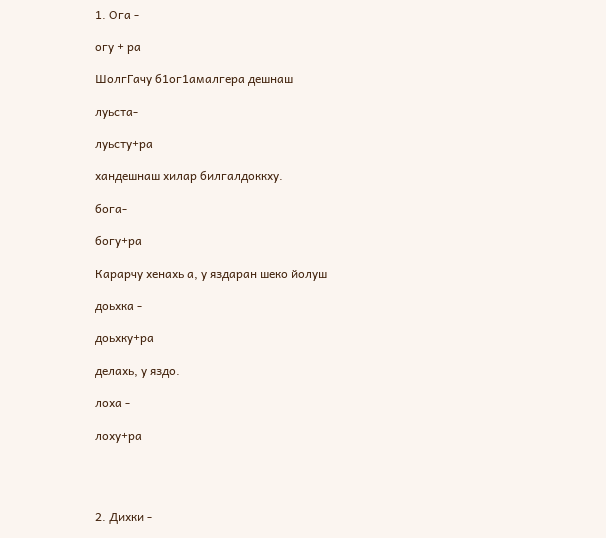1. Ога -

огу + ра

ШолгГачу б1ог1амалгера дешнаш

луьста-

луьсту+ра

хандешнаш хилар билгалдоккху.

бога-

богу+ра

Карарчу хенахь а, у яздаран шеко йолуш

доьхка -

доьхку+ра

делахь, у яздо.

лоха -

лоху+ра




2. Дихки -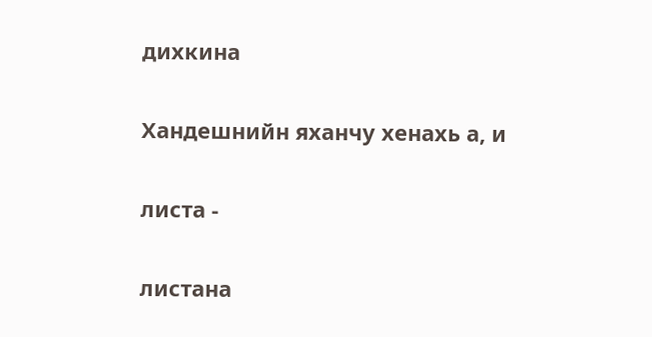дихкина

Хандешнийн яханчу хенахь а, и

листа -

листана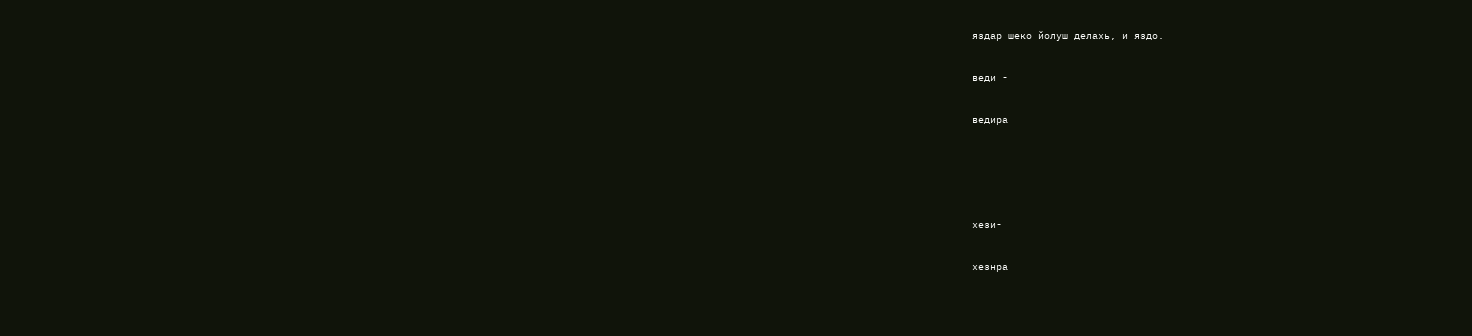яздар шеко йолуш делахь, и яздо.

веди -

ведира




хези-

хезнра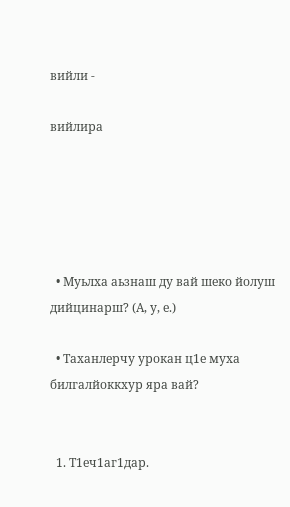вийли -

вийлира





  • Муьлха аьзнаш ду вай шеко йолуш дийцинарш? (А, у, е.)

  • Таханлерчу урокан ц1е муха билгалйоккхур яра вай?


  1. Т1еч1аг1дар.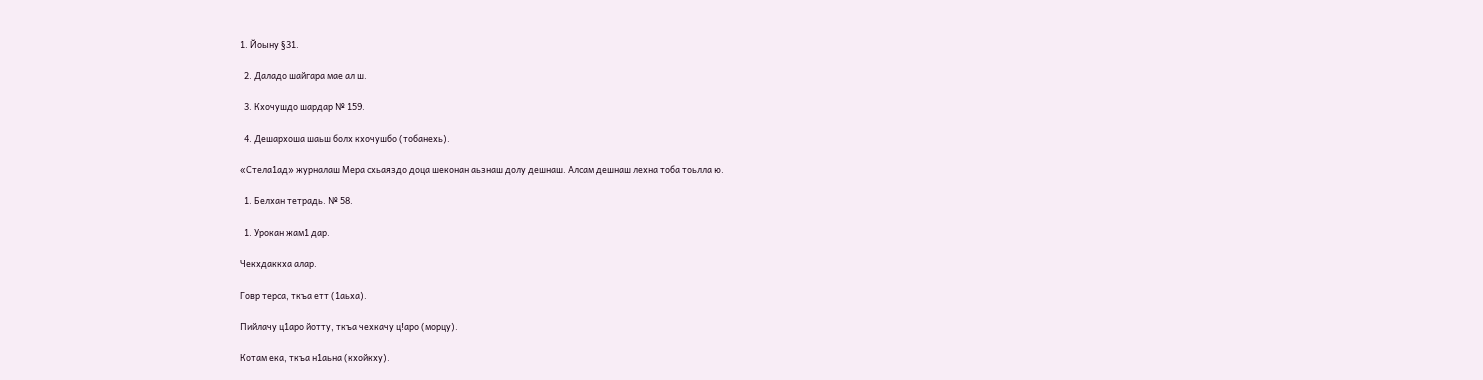1. Йоыну §31.

  2. Даладо шайгара мае ал ш.

  3. Кхочушдо шардар № 159.

  4. Дешархоша шаьш болх кхочушбо (тобанехь).

«Стела1ад» журналаш Мера схьаяздо доца шеконан аьзнаш долу дешнаш. Алсам дешнаш лехна тоба тоьлла ю.

  1. Белхан тетрадь. № 58.

  1. Урокан жам1 дар.

Чекхдаккха алар.

Говр терса, ткъа етт (1аьха).

Пийлачу ц1аро йотту, ткъа чехкачу ц!аро (морцу).

Котам ека, ткъа н1аьна (кхойкху).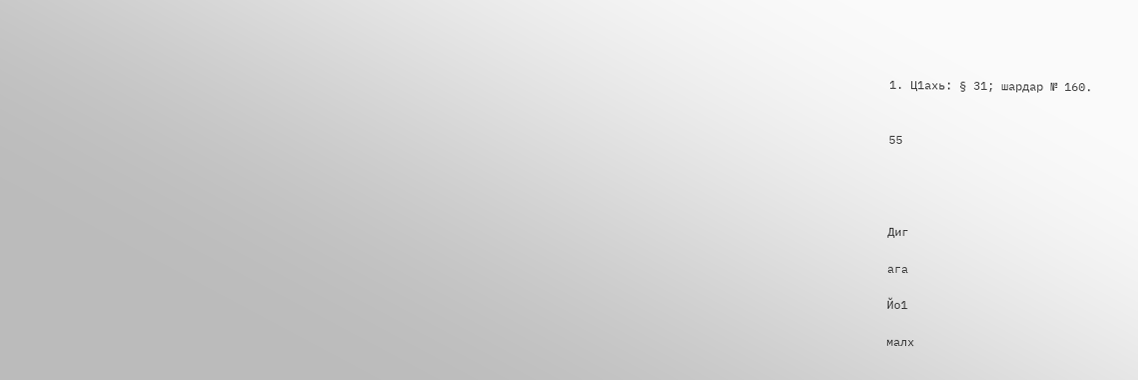1. Ц1ахь: § 31; шардар № 160.


55




Диг

ага

Йо1

малх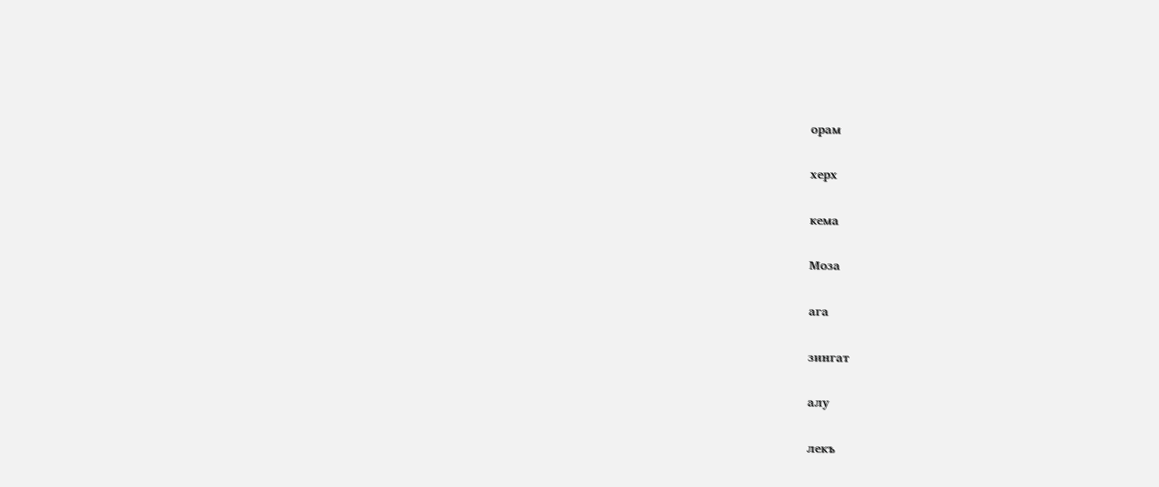орам

херх

кема

Моза

ага

зингат

алу

лекъ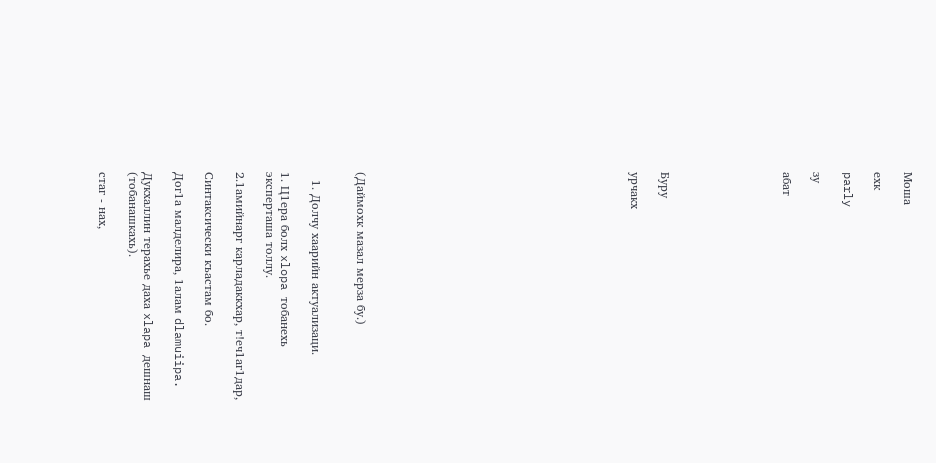Моша

ехк

parly

зу

абат







Буру

урчакх

















(Даймохк мазал мерза бу.)


  1. Долчу хаарийн актуализаци.

1. Ц1ера болх xlopa тобанехь эксперташа толлу.

2.1амийнарг карладаккхар, т!еч1аг1дар,

Синтаксически къастам бо.

Дог1а малделира, 1алам dlamuiipa.

Дукхаллин терахье даха xlapa дешнаш (тобанашкахь).

стаг - нах,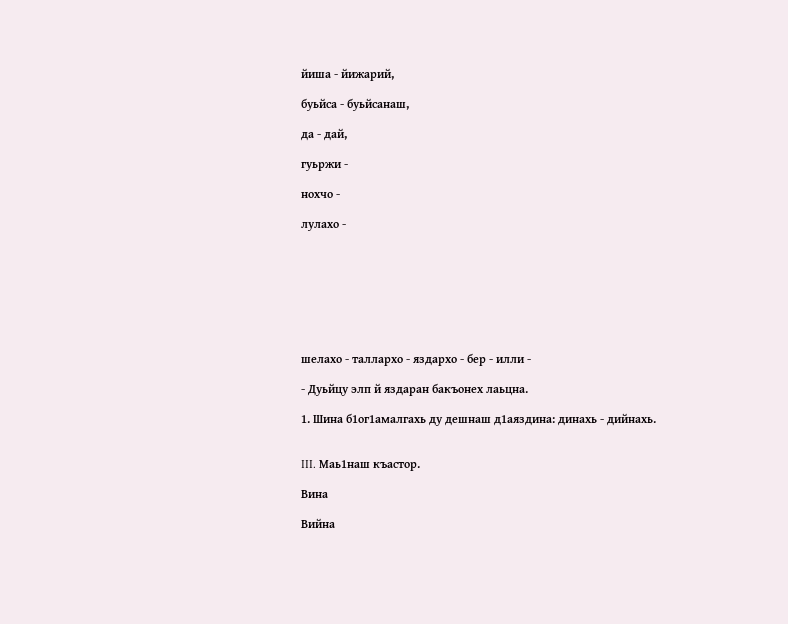йиша - йижарий,

буьйса - буьйсанаш,

да - дай,

гуьржи -

нохчо -

лулахо -








шелахо - таллархо - яздархо - бер - илли -

- Дуьйцу элп й яздаран бакъонех лаьцна.

1. Шина б1ог1амалгахь ду дешнаш д1аяздина: динахь - дийнахь.


III. Маь1наш къастор.

Вина

Вийна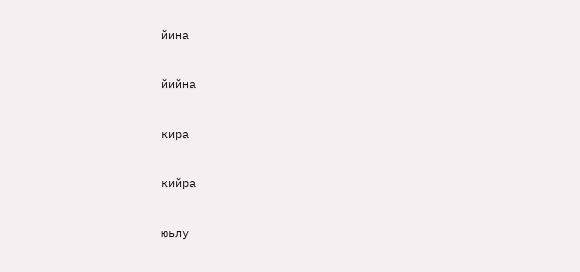йина

йийна

кира

кийра

юьлу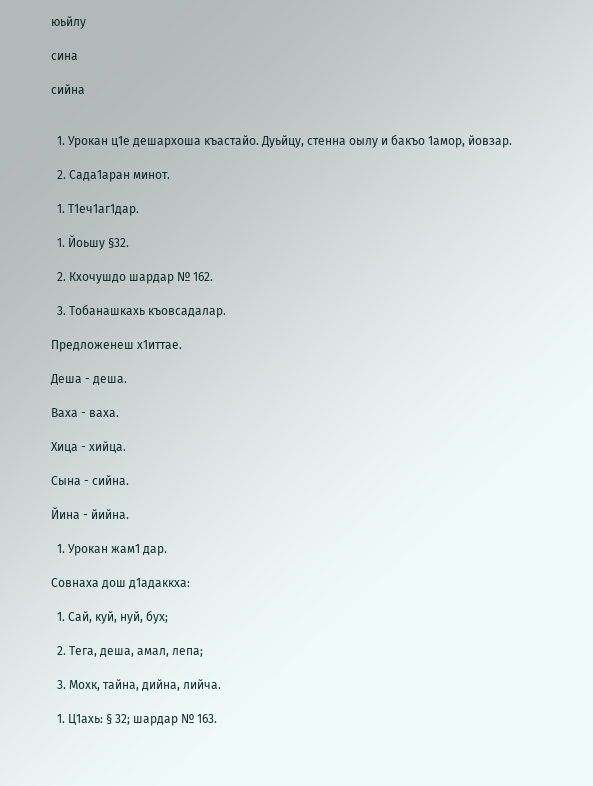юьйлу

сина

сийна


  1. Урокан ц1е дешархоша къастайо. Дуьйцу, стенна оылу и бакъо 1амор, йовзар.

  2. Сада1аран минот.

  1. Т1еч1аг1дар.

  1. Йоьшу §32.

  2. Кхочушдо шардар № 162.

  3. Тобанашкахь къовсадалар.

Предложенеш х1иттае.

Деша - деша.

Ваха - ваха.

Хица - хийца.

Сына - сийна.

Йина - йийна.

  1. Урокан жам1 дар.

Совнаха дош д1адаккха:

  1. Сай, куй, нуй, бух;

  2. Тега, деша, амал, лепа;

  3. Мохк, тайна, дийна, лийча.

  1. Ц1ахь: § 32; шардар № 163.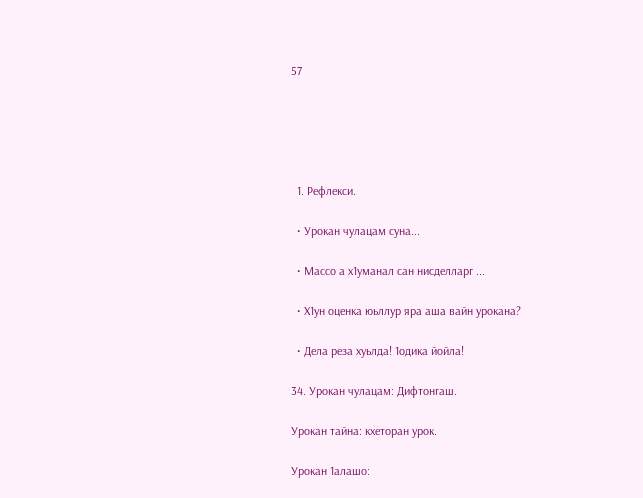57





  1. Рефлекси.

  • Урокан чулацам суна...

  • Массо а х1уманал сан нисделларг ...

  • Х1ун оценка юьллур яра аша вайн урокана?

  • Дела реза хуьлда! 1одика йойла!

34. Урокан чулацам: Дифтонгаш.

Урокан тайна: кхеторан урок.

Урокан 1алашо: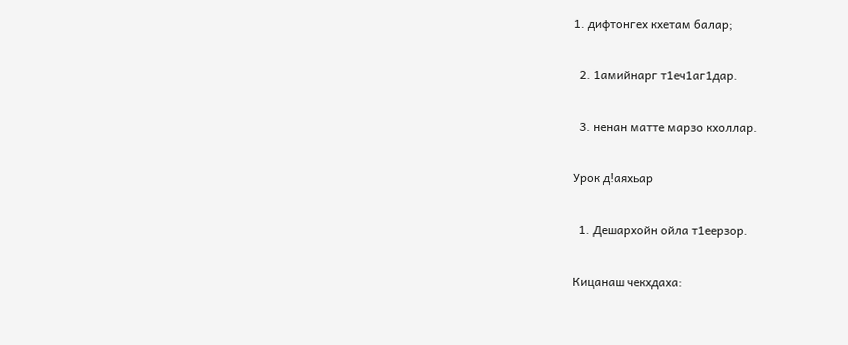1. дифтонгех кхетам балар;

  2. 1амийнарг т1еч1аг1дар.

  3. ненан матте марзо кхоллар.

Урок д!аяхьар

  1. Дешархойн ойла т1еерзор.

Кицанаш чекхдаха: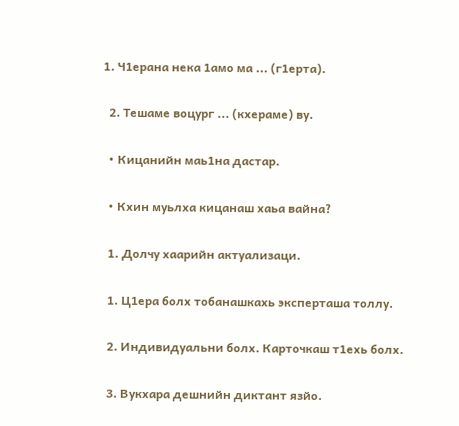1. Ч1ерана нека 1амо ма ... (г1ерта).

  2. Тешаме воцург ... (кхераме) ву.

  • Кицанийн маь1на дастар.

  • Кхин муьлха кицанаш хаьа вайна?

  1. Долчу хаарийн актуализаци.

  1. Ц1ера болх тобанашкахь эксперташа толлу.

  2. Индивидуальни болх. Карточкаш т1ехь болх.

  3. Вукхара дешнийн диктант язйо.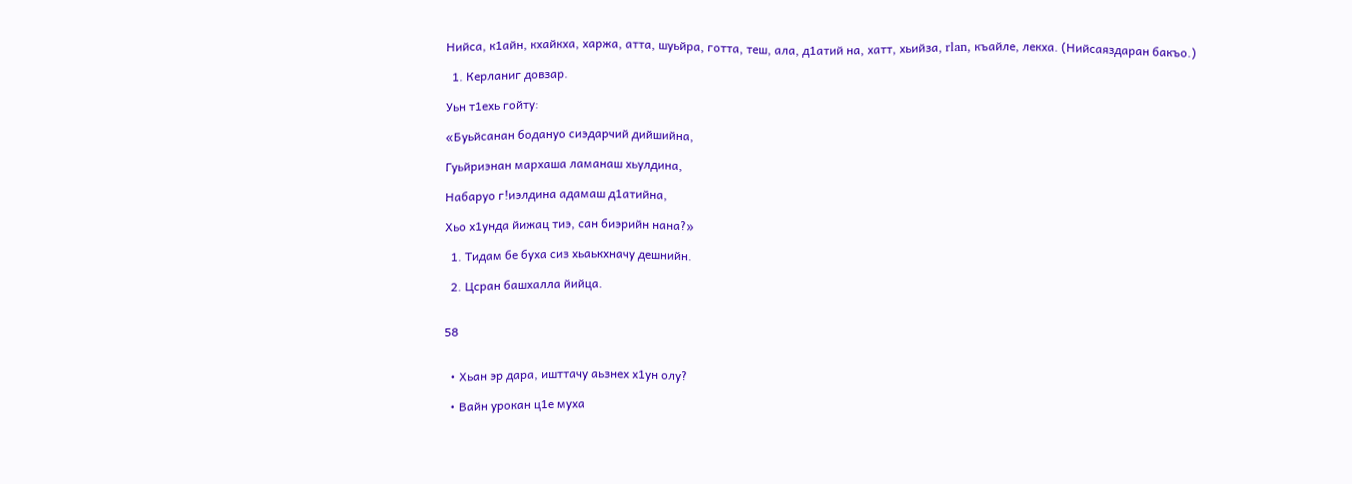Нийса, к1айн, кхайкха, харжа, атта, шуьйра, готта, теш, ала, д1атий на, хатт, хьийза, rlan, къайле, лекха. (Нийсаяздаран бакъо.)

  1. Керланиг довзар.

Уьн т1ехь гойту:

«Буьйсанан бодануо сиэдарчий дийшийна,

Гуьйриэнан мархаша ламанаш хьулдина,

Набаруо г!иэлдина адамаш д1атийна,

Хьо х1унда йижац тиэ, сан биэрийн нана?»

  1. Тидам бе буха сиз хьаькхначу дешнийн.

  2. Цсран башхалла йийца.


58


  • Хьан эр дара, ишттачу аьзнех х1ун олу?

  • Вайн урокан ц1е муха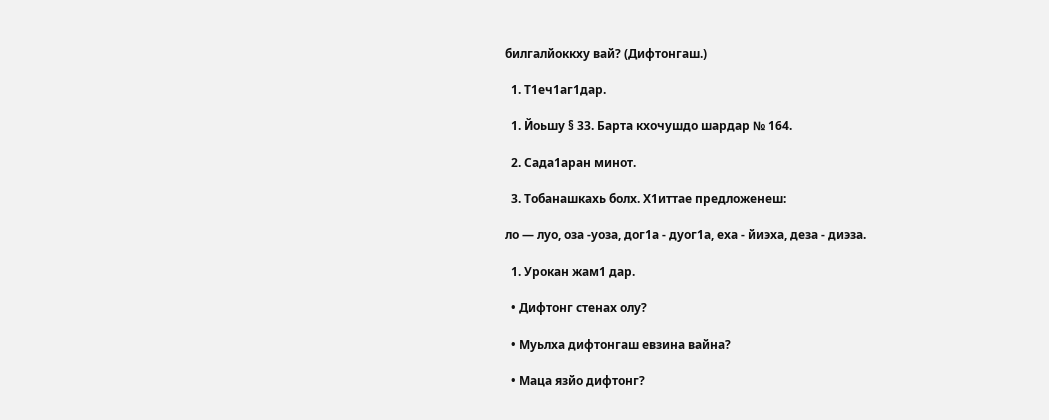билгалйоккху вай? (Дифтонгаш.)

  1. Т1еч1аг1дар.

  1. Йоьшу § 33. Барта кхочушдо шардар № 164.

  2. Сада1аран минот.

  3. Тобанашкахь болх. Х1иттае предложенеш:

ло — луо, оза -уоза, дог1а - дуог1а, еха - йиэха, деза - диэза.

  1. Урокан жам1 дар.

  • Дифтонг стенах олу?

  • Муьлха дифтонгаш евзина вайна?

  • Маца язйо дифтонг?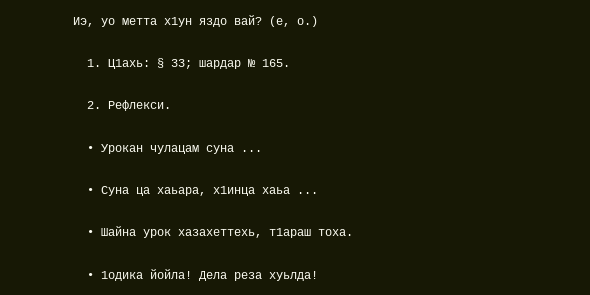Иэ, уо метта х1ун яздо вай? (е, о.)

  1. Ц1ахь: § 33; шардар № 165.

  2. Рефлекси.

  • Урокан чулацам суна ...

  • Суна ца хаьара, х1инца хаьа ...

  • Шайна урок хазахеттехь, т1араш тоха.

  • 1одика йойла! Дела реза хуьлда!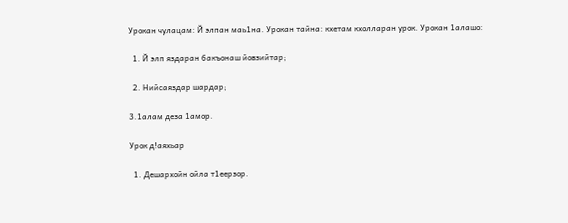Урокан чулацам: Й элпан маь1на. Урокан тайна: кхетам кхолларан урок. Урокан 1алашо:

  1. Й элп яздаран бакъонаш йовзийтар;

  2. Нийсаяздар шардар;

3.1алам деза 1амор.

Урок д!аяхьар

  1. Дешархойн ойла т1еерзор.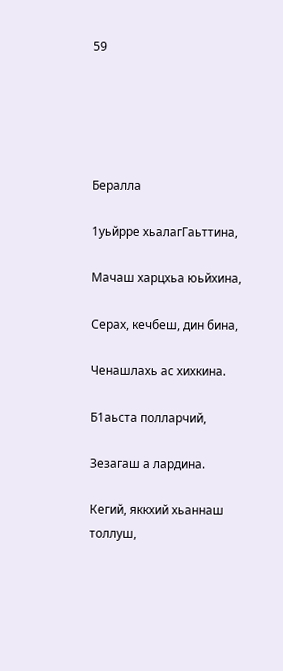59





Бералла

1уьйрре хьалагГаьттина,

Мачаш харцхьа юьйхина,

Серах, кечбеш, дин бина,

Ченашлахь ас хихкина.

Б1аьста полларчий,

Зезагаш а лардина.

Кегий, яккхий хьаннаш толлуш,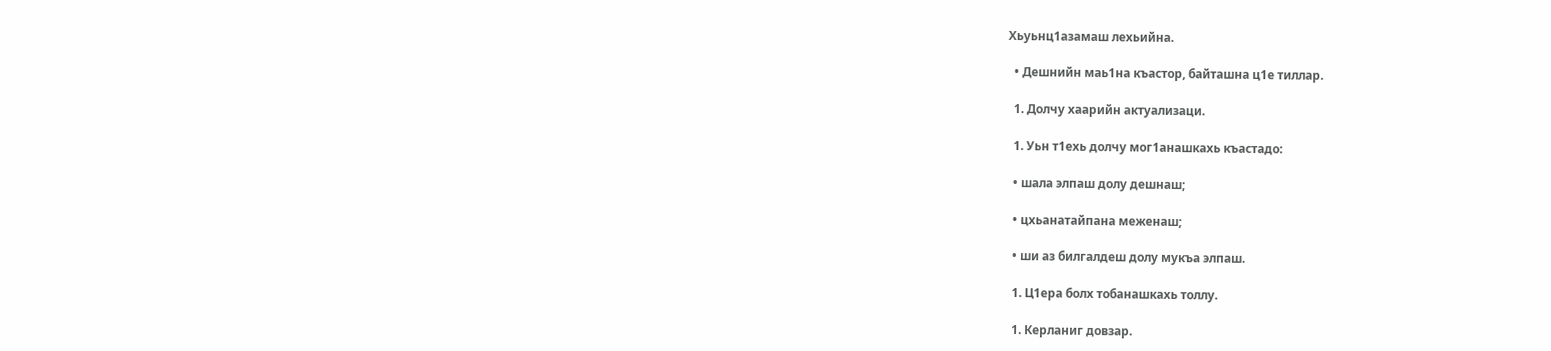Хьуьнц1азамаш лехьийна.

  • Дешнийн маь1на къастор, байташна ц1е тиллар.

  1. Долчу хаарийн актуализаци.

  1. Уьн т1ехь долчу мог1анашкахь къастадо:

  • шала элпаш долу дешнаш;

  • цхьанатайпана меженаш;

  • ши аз билгалдеш долу мукъа элпаш.

  1. Ц1ера болх тобанашкахь толлу.

  1. Керланиг довзар.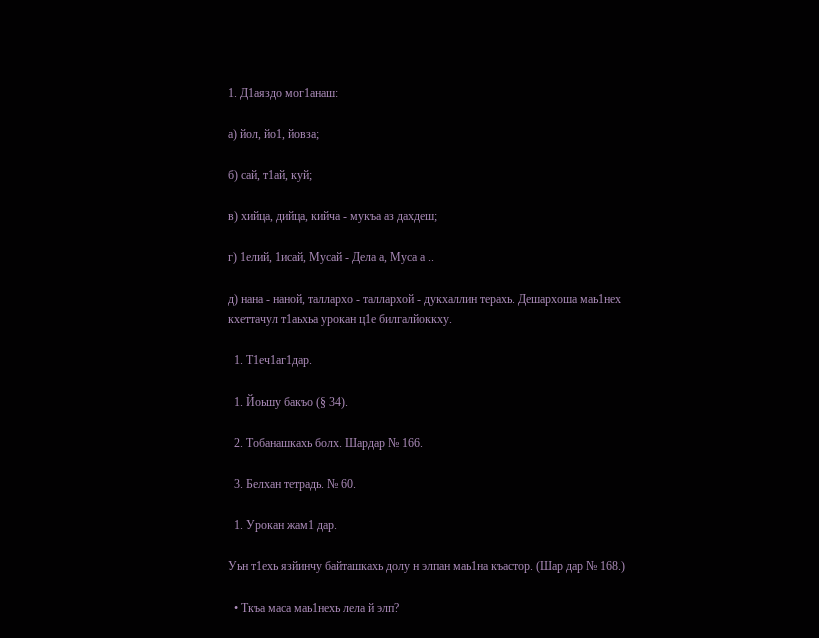1. Д1аяздо мог1анаш:

а) йол, йо1, йовза;

б) сай, т1ай, куй;

в) хийца, дийца, кийча - мукъа аз дахдеш;

г) 1елий, 1исай, Мусай - Дела а, Муса а ..

д) нана - наной, таллархо - таллархой - дукхаллин терахь. Дешархоша маь1нех кхеттачул т1аьхьа урокан ц1е билгалйоккху.

  1. Т1еч1аг1дар.

  1. Йоьшу бакъо (§ 34).

  2. Тобанашкахь болх. Шардар № 166.

  3. Белхан тетрадь. № 60.

  1. Урокан жам1 дар.

Уьн т1ехь язйинчу байташкахь долу н элпан маь1на къастор. (Шар дар № 168.)

  • Ткъа маса маь1нехь лела й элп?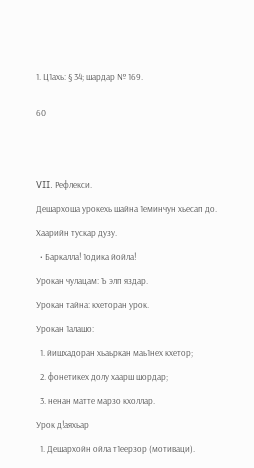1. Ц1ахь: § 34; шардар № 169.


60





VII. Рефлекси.

Дешархоша урокехь шайна 1еминчун хьесап до.

Хаарийн тускар дузу.

  • Баркалла! 1одика йойла!

Урокан чулацам: Ъ элп яздар.

Урокан тайна: кхеторан урок.

Урокан 1алашо:

  1. йишхадоран хьаьркан маь1нех кхетор;

  2. фонетикех долу хаарш шордар;

  3. ненан матте марзо кхоллар.

Урок д!аяхьар

  1. Дешархойн ойла т1еерзор (мотиваци).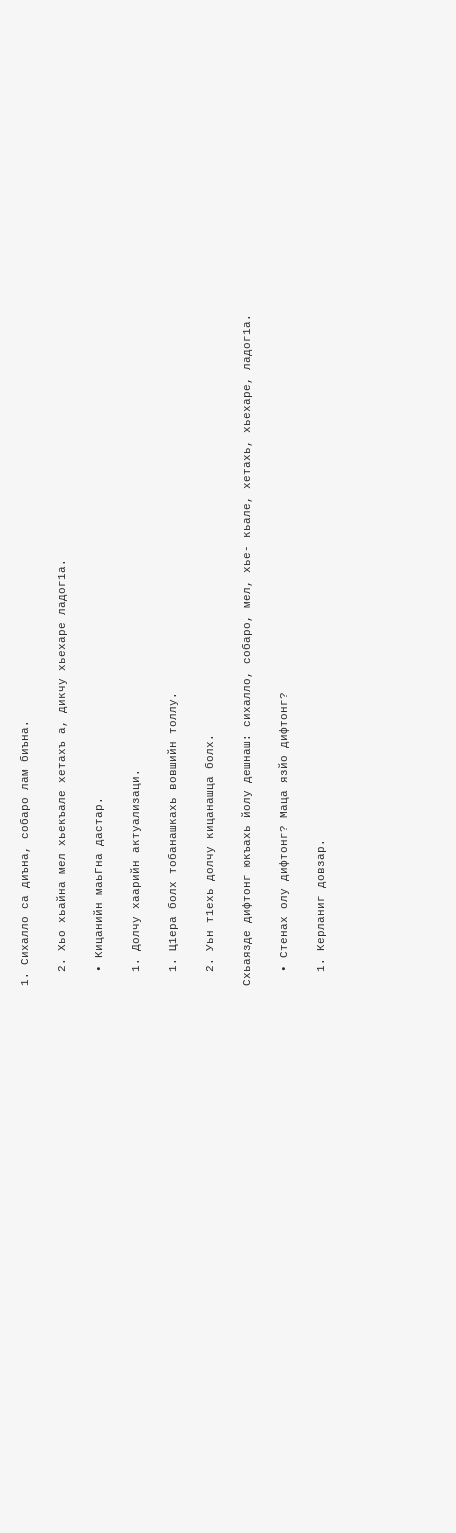1. Сихалло са диъна, собаро лам биъна.

  2. Хьо хьайна мел хьекъале хетахъ а, дикчу хьехаре ладог1а.

  • Кицанийн маьГна дастар.

  1. Долчу хаарийн актуализаци.

  1. Ц1ера болх тобанашкахь вовшийн толлу.

  2. Уьн т1ехь долчу кицанашца болх.

Схьаязде дифтонг юкъахь йолу дешнаш: сихалло, собаро, мел, хье- кьале, хетахь, хьехаре, ладог1а.

  • Стенах олу дифтонг? Маца язйо дифтонг?

  1. Керланиг довзар.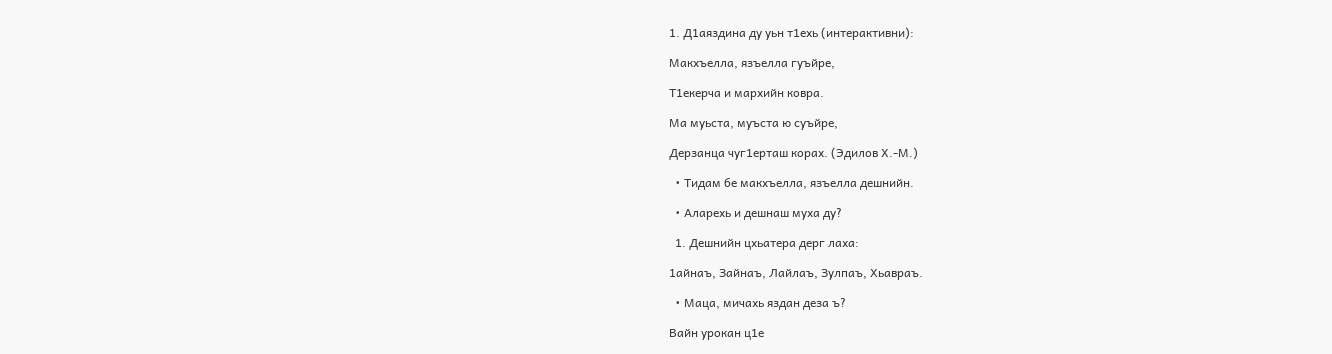1. Д1аяздина ду уьн т1ехь (интерактивни):

Макхъелла, язъелла гуъйре,

Т1екерча и мархийн ковра.

Ма муьста, муъста ю суъйре,

Дерзанца чуг1ерташ корах. (Эдилов Х.-М.)

  • Тидам бе макхъелла, язъелла дешнийн.

  • Аларехь и дешнаш муха ду?

  1. Дешнийн цхьатера дерг лаха:

1айнаъ, Зайнаъ, Лайлаъ, Зулпаъ, Хьавраъ.

  • Маца, мичахь яздан деза ъ?

Вайн урокан ц1е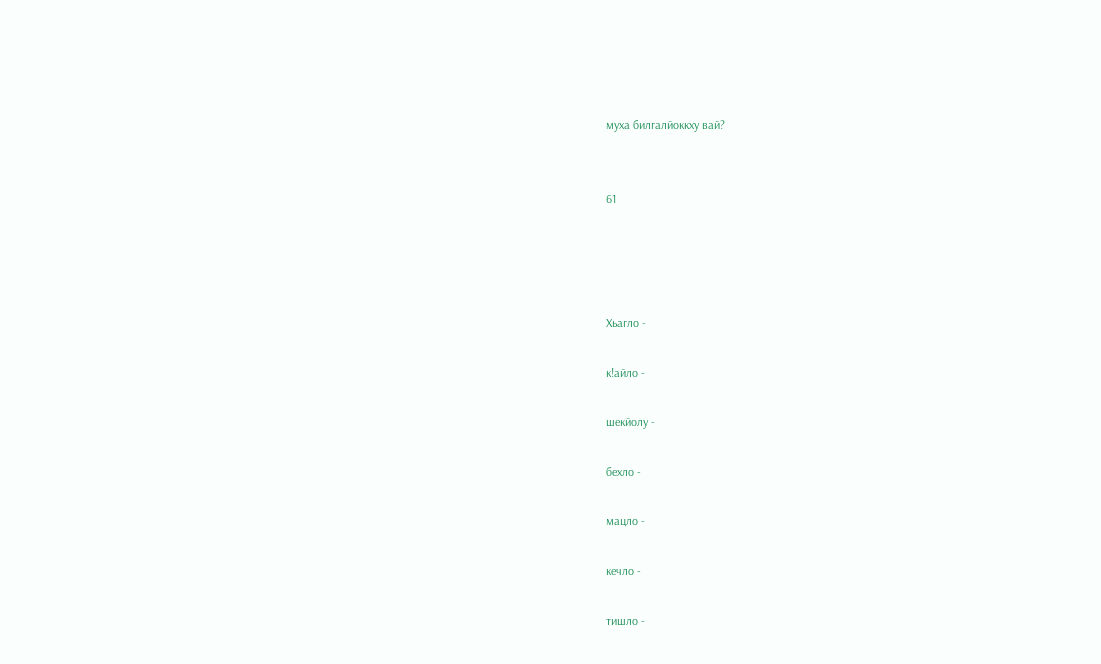муха билгалйоккху вай?


61




Хьагло -

к!айло -

шекйолу -

бехло -

мацло -

кечло -

тишло -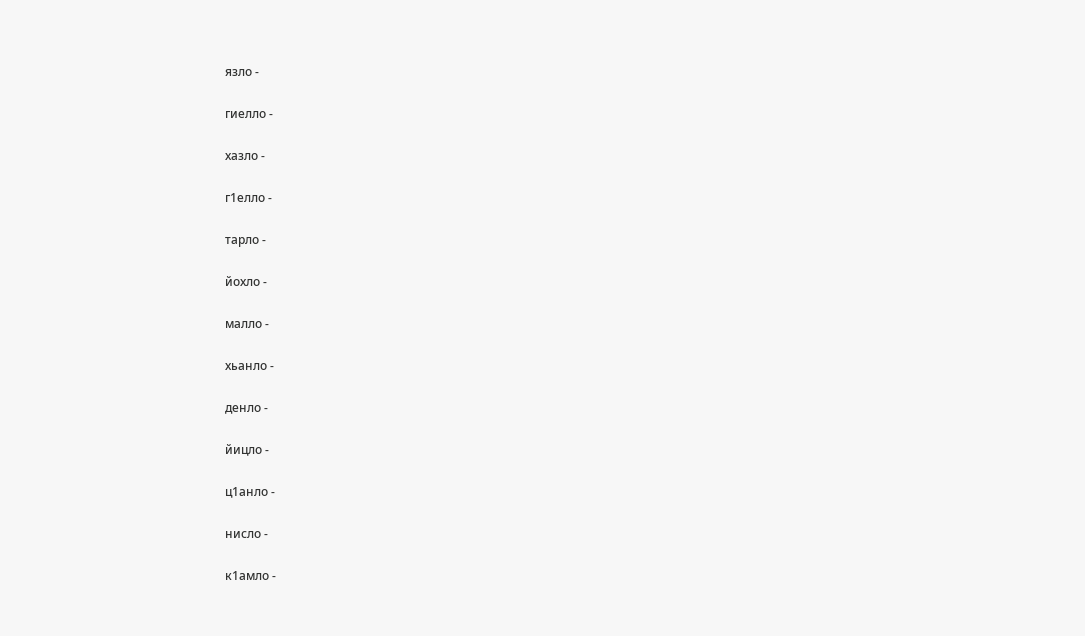язло -

гиелло -

хазло -

г1елло -

тарло -

йохло -

малло -

хьанло -

денло -

йицло -

ц1анло -

нисло -

к1амло -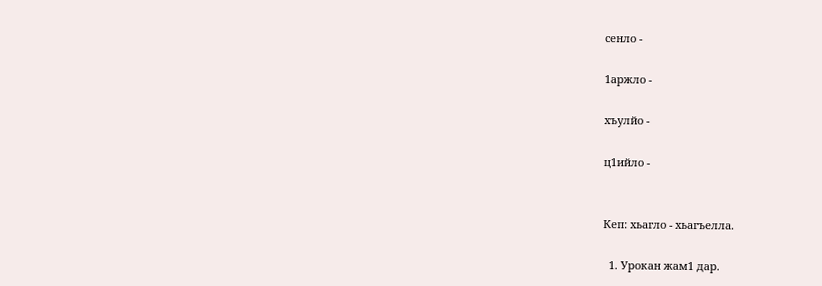сенло -

1аржло -

хъулйо -

ц1ийло -


Кеп: хьагло - хьагъелла.

  1. Урокан жам1 дар.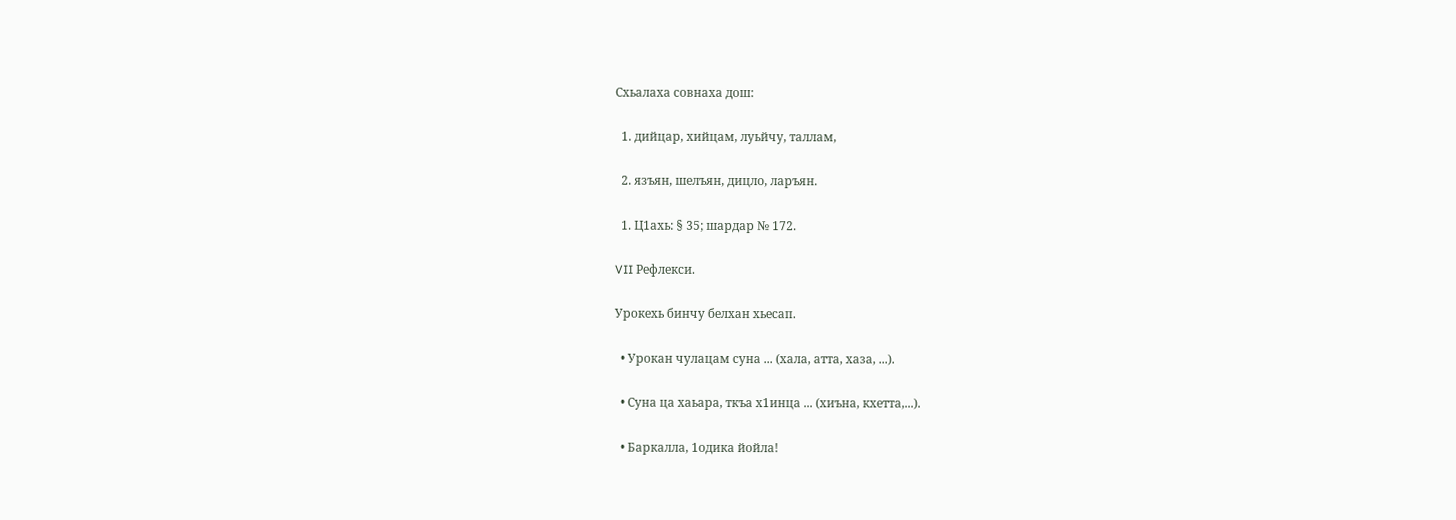Схьалаха совнаха дош:

  1. дийцар, хийцам, луьйчу, таллам,

  2. язъян, шелъян, дицло, ларъян.

  1. Ц1ахь: § 35; шардар № 172.

VII Рефлекси.

Урокехь бинчу белхан хьесап.

  • Урокан чулацам суна ... (хала, атта, хаза, ...).

  • Суна ца хаьара, ткъа х1инца ... (хиъна, кхетта,...).

  • Баркалла, 1одика йойла!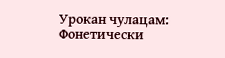Урокан чулацам: Фонетически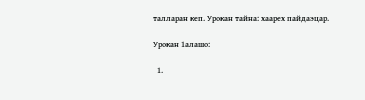талларан кеп. Урокан тайна: хаарех пайдаэцар.

Урокан 1алашо:

  1.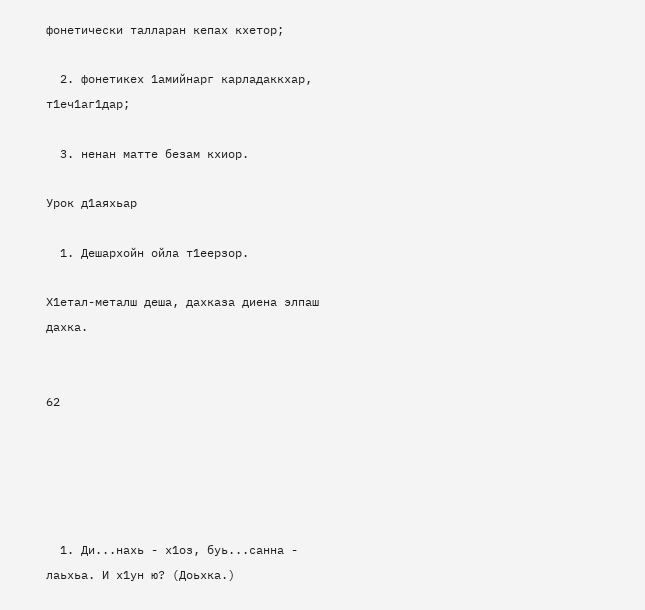фонетически талларан кепах кхетор;

  2. фонетикех 1амийнарг карладаккхар, т1еч1аг1дар;

  3. ненан матте безам кхиор.

Урок д1аяхьар

  1. Дешархойн ойла т1еерзор.

Х1етал-металш деша, дахказа диена элпаш дахка.


62





  1. Ди...нахь - х1оз, буь...санна - лаьхьа. И х1ун ю? (Доьхка.)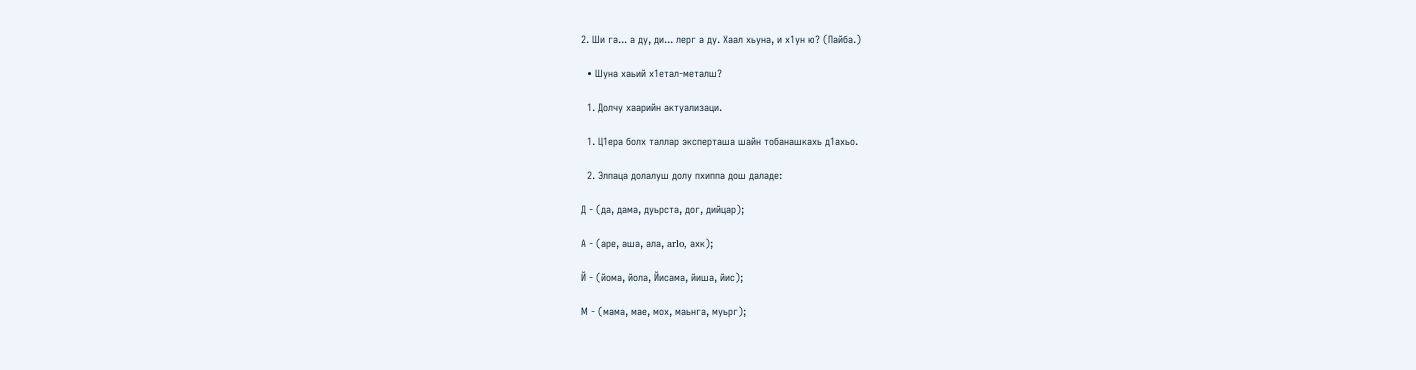2. Ши га... а ду, ди... лерг а ду. Хаал хьуна, и х1ун ю? (Пайба.)

  • Шуна хаьий х1етал-металш?

  1. Долчу хаарийн актуализаци.

  1. Ц1ера болх таллар эксперташа шайн тобанашкахь д1ахьо.

  2. Элпаца долалуш долу пхиппа дош даладе:

Д - (да, дама, дуьрста, дог, дийцар);

А - (аре, аша, ала, arlo, ахк);

Й - (йома, йола, Йисама, йиша, йис);

М - (мама, мае, мох, маьнга, муьрг);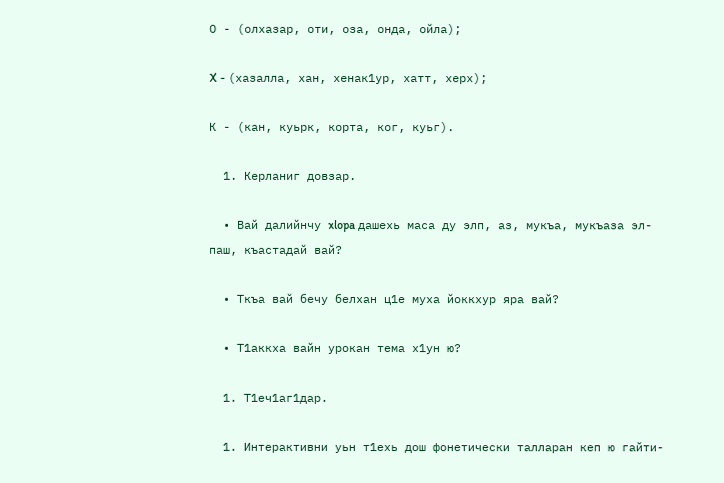О - (олхазар, оти, оза, онда, ойла);

X - (хазалла, хан, хенак1ур, хатт, херх);

К - (кан, куьрк, корта, ког, куьг).

  1. Керланиг довзар.

  • Вай далийнчу xlopa дашехь маса ду элп, аз, мукъа, мукъаза эл- паш, къастадай вай?

  • Ткъа вай бечу белхан ц1е муха йоккхур яра вай?

  • Т1аккха вайн урокан тема х1ун ю?

  1. Т1еч1аг1дар.

  1. Интерактивни уьн т1ехь дош фонетически талларан кеп ю гайти-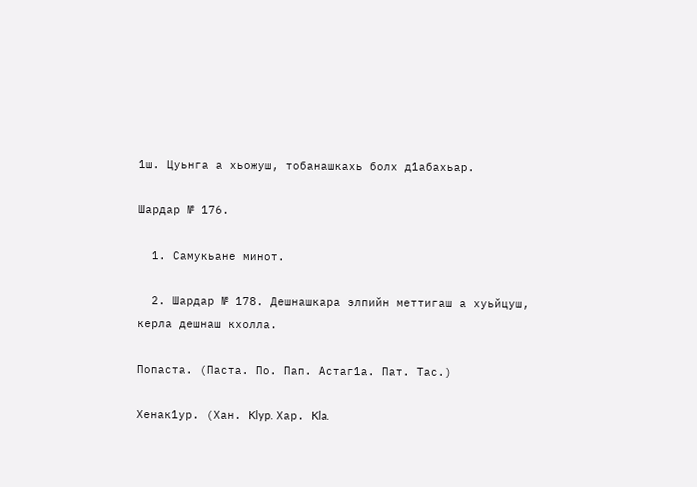1ш. Цуьнга а хьожуш, тобанашкахь болх д1абахьар.

Шардар № 176.

  1. Самукьане минот.

  2. Шардар № 178. Дешнашкара элпийн меттигаш а хуьйцуш, керла дешнаш кхолла.

Попаста. (Паста. По. Пап. Астаг1а. Пат. Тас.)

Хенак1ур. (Хан. Klyp. Хар. Kla.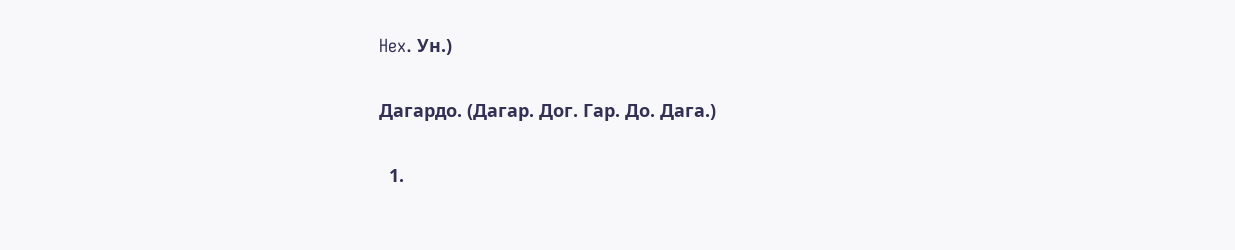Hex. Ун.)

Дагардо. (Дагар. Дог. Гар. До. Дага.)

  1.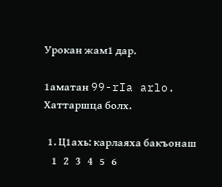Урокан жам1 дар.

1аматан 99-rIa arlo. Хаттаршца болх.

  1. Ц1ахь: карлаяха бакъонаш
    1   2   3   4   5   6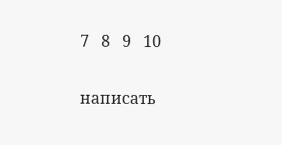7   8   9   10


написать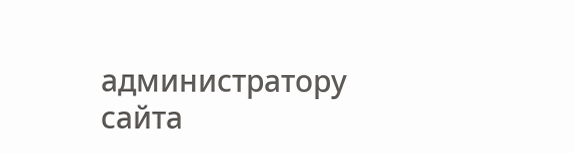администратору сайта